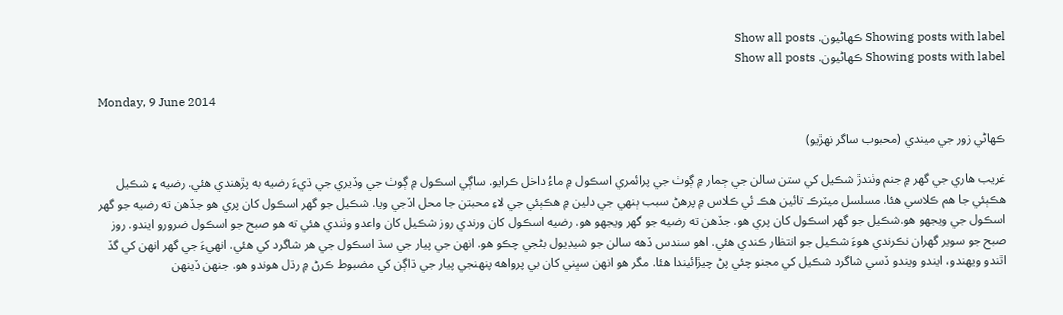Showing posts with label ڪهاڻيون. Show all posts
Showing posts with label ڪهاڻيون. Show all posts

Monday, 9 June 2014

ڪهاڻي زور جي ميندي (محبوب ساگر نهڙيو)

غريب هاري جي گهر ۾ جنم وٺندڙ شڪيل کي ستن سالن جي ڄمار ۾ ڳوٺ جي پرائمري اسڪول ۾ ماءُ داخل ڪرايو. ساڳي اسڪول ۾ ڳوٺ جي وڏيري جي ڌيءَ رضيه به پڙهندي هئي. رضيه ۽ شڪيل هڪٻئي جا هم ڪلاسي هئا. مسلسل ميٽرڪ تائين هڪ ئي ڪلاس ۾ پرهڻ سبب ٻنهي جي دلين ۾ هڪٻئي جي لاءِ محبتن جا محل اڏجي ويا. شڪيل جو گهر اسڪول کان پري هو جڏهن ته رضيه جو گهر اسڪول جي ويجهو هو.شڪيل جو گهر اسڪول کان پري هو. جڏهن ته رضيه جو گهر ويجهو هو. رضيه اسڪول کان ورندي روز شڪيل کان واعدو وٺندي هئي ته هو صبح جو اسڪول ضرورو ايندو. روز صبح جو سوير گهران نڪرندي هوءَ شڪيل جو انتظار ڪندي هئي. اهو سندس ڏهه سالن جو شيڊيول بڻجي چڪو هو. انهن جي پيار جي سڌ اسڪول جي هر شاگرد کي هئي. انهيءَ جي گهر انهن کي گڏ اٿندو ويهندو، ايندو ويندو ڏسي شاگرد شڪيل کي مجنو چئي پڻ چيڙائيندا هئا. مگر هو انهن سڀني کان بي پرواهه پنهنجي پيار جي ڌاڳن کي مضبوط ڪرڻ ۾ رڌل هوندو هو. جنهن ڏينهن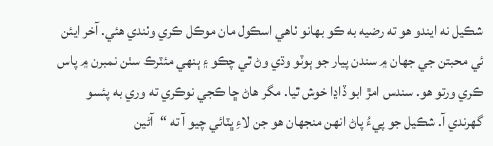شڪيل نه ايندو هو ته رضيه به ڪو بهانو ٺاهي اسڪول مان موڪل ڪري وٺندي هئي. آخر ايئن ئي محبتن جي جهان ۾ سندن پيار جو ٻوٽو وڌي وڻ ٿي چڪو ۽ ٻنهي مئٽرڪ سٺن نمبرن ۾ پاس ڪري ورتو هو. سندس امڙ ابو ڏاڍا خوش ٿيا. مگر هاڻ ڇا ڪجي نوڪري ته وري به پئسو گهرندي آ. شڪيل جو پيءُ پاڻ انهن منجهان هو جن لاءِ ڀٽائي چيو آ ته “آڻين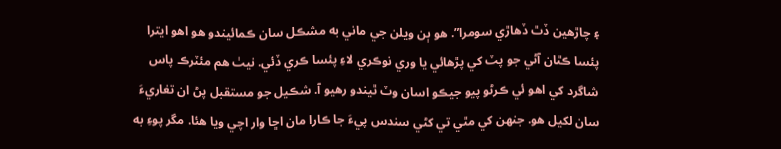۽ چاڙهين ڏٿ ڏهاڙي سومرا”. هو ٻن ويلن جي ماني به مشڪل سان ڪمائيندو هو اهو ايترا پئسا ڪٿان آڻي جو پٽ کي پڙهائي يا وري نوڪري لاءِ پئسا ڪري ڏئي. نيٺ هم مئٽرڪ پاس شاگرد کي اهو ئي ڪرڻو پيو جيڪو اسان وٽ ٿيندو رهيو آ. شڪيل جو مستقبل پڻ ان تغاريءَ سان لکيل هو. جنهن کي مٿي تي کڻي سندس پيءَ جا ڪارا مان اڇا وار اچي ويا هئا. مگر پوءِ به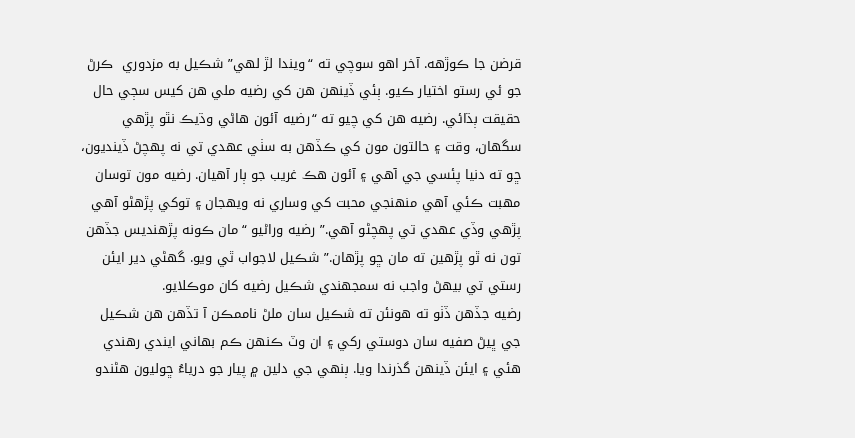قرضن جا ڪوڙهه. آخر اهو سوچي ته “ويندا لڙ لهي” شڪيل به مزدوري  ڪرڻ جو ئي رستو اختيار ڪيو. ٻئي ڏينهن هن کي رضيه ملي هن کيس سڄي حال حقيقت ٻڌائي. رضيه هن کي چيو ته “رضيه آئون هاڻي وڌيڪ نٿو پڙهي سگهان، وقت ۽ حالتون مون کي ڪڏهن به سٺي عهدي تي نه پهچڻ ڏينديون، ڇو ته دنيا پئسي جي آهي ۽ آئون هڪ غريب جو ٻار آهيان. رضيه مون توسان مهبت ڪئي آهي منهنجي محبت کي وساري نه ويهجان ۽ توکي پڙهڻو آهي پڙهي وڏي عهدي تي پهچڻو آهي.” رضيه وراڻيو “مان ڪونه پڙهنديس جڏهن تون نه ٿو پڙهين ته مان ڇو پڙهان.” شڪيل لاجواب ٿي ويو. گهڻي دير ايئن رستي تي بيهڻ واجب نه سمجهندي شڪيل رضيه کان موڪلايو.
رضيه جڏهن ڏٺو ته هونئن ته شڪيل سان ملڻ ناممڪن آ تڏهن هن شڪيل جي ڀيڻ صفيه سان دوستي رکي ۽ ان وٽ ڪنهن ڪم بهاني ايندي رهندي هئي ۽ ايئن ڏينهن گذرندا ويا. ٻنهي جي دلين ۾ پيار جو درياءُ ڇوليون هڻندو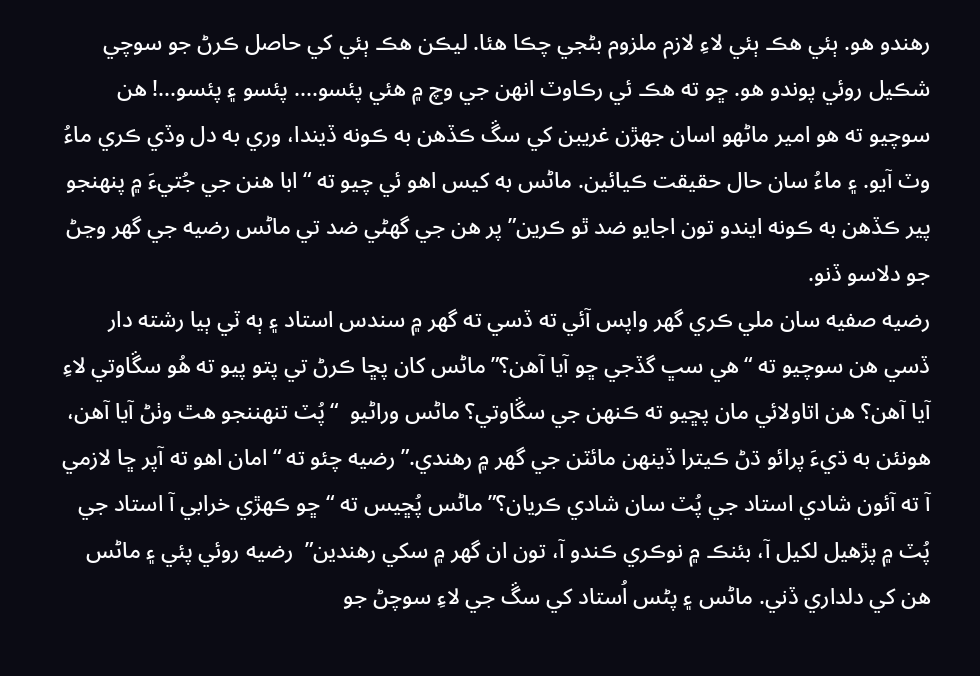رهندو هو. ٻئي هڪ ٻئي لاءِ لازم ملزوم بڻجي چڪا هئا. ليڪن هڪ ٻئي کي حاصل ڪرڻ جو سوچي شڪيل روئي پوندو هو. ڇو ته هڪ ئي رڪاوٽ انهن جي وچ ۾ هئي پئسو.... پئسو ۽ پئسو...! هن سوچيو ته هو امير ماڻهو اسان جهڙن غريبن کي سڱ ڪڏهن به ڪونه ڏيندا، وري به دل وڏي ڪري ماءُ وٽ آيو. ۽ ماءُ سان حال حقيقت ڪيائين. ماڻس به کيس اهو ئي چيو ته “ابا هنن جي جُتيءَ ۾ پنهنجو پير ڪڏهن به ڪونه ايندو تون اجايو ضد ٿو ڪرين” پر هن جي گهڻي ضد تي ماڻس رضيه جي گهر وڃڻ جو دلاسو ڏنو.
رضيه صفيه سان ملي ڪري گهر واپس آئي ته ڏسي ته گهر ۾ سندس استاد ۽ ٻه ٽي ٻيا رشته دار ڏسي هن سوچيو ته “هي سڀ گڏجي ڇو آيا آهن؟” ماڻس کان پڇا ڪرڻ تي پتو پيو ته هُو سڱاوتي لاءِ آيا آهن؟ هن اتاولائي مان پڇيو ته ڪنهن جي سڱاوتي؟ ماڻس وراڻيو  “پُٽ تنهننجو هٿ وٺڻ آيا آهن، هونئن به ڌيءَ پرائو ڌڻ ڪيترا ڏينهن مائٽن جي گهر ۾ رهندي.” رضيه چئو ته “امان اهو ته آپر ڇا لازمي آ ته آئون شادي استاد جي پُٽ سان شادي ڪريان؟” ماڻس پُڇيس ته “ڇو ڪهڙي خرابي آ استاد جي پُٽ ۾ پڙهيل لکيل آ، بئنڪ ۾ نوڪري ڪندو آ، تون ان گهر ۾ سکي رهندين”  رضيه روئي پئي ۽ ماڻس هن کي دلداري ڏني. ماڻس ۽ پڻس اُستاد کي سڱ جي لاءِ سوچڻ جو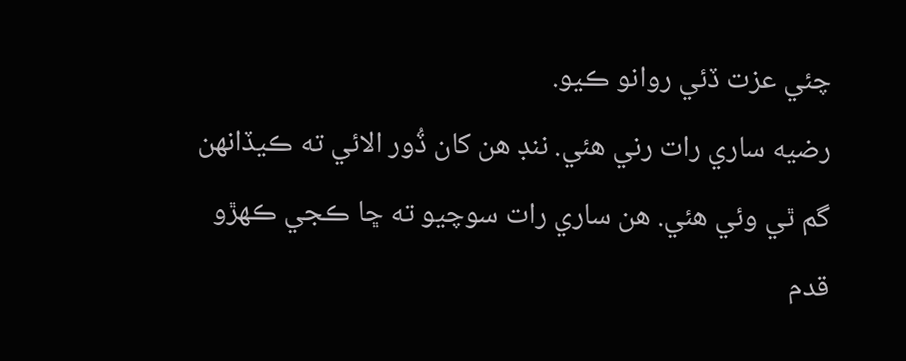چئي عزت ڏئي روانو ڪيو.
رضيه ساري رات رني هئي. ننڊ هن کان ڏُور الائي ته ڪيڏانهن گم ٿي وئي هئي. هن ساري رات سوچيو ته ڇا ڪجي ڪهڙو قدم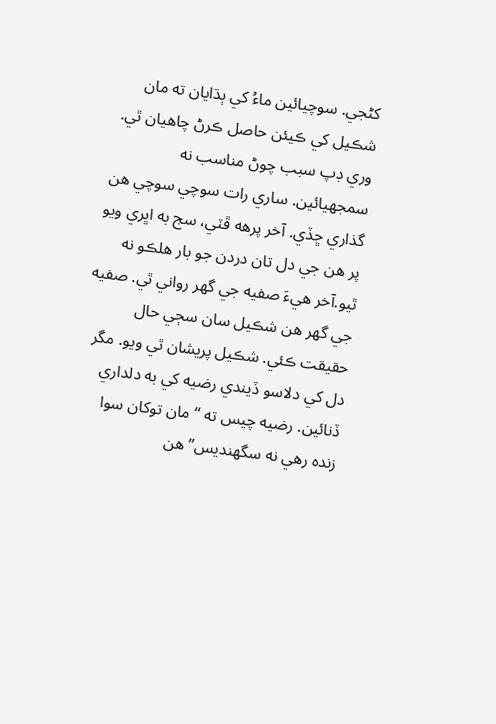کڻجي. سوچيائين ماءُ کي ٻڌايان ته مان شڪيل کي ڪيئن حاصل ڪرڻ چاهيان ٿي. وري ڊپ سبب چوڻ مناسب نه سمجهيائين. ساري رات سوچي سوچي هن گذاري ڇڏي. آخر پرهه ڦٽي، سج به اڀري ويو پر هن جي دل تان دردن جو بار هلڪو نه ٿيو.آخر هيءَ صفيه جي گهر رواني ٿي. صفيه جي گهر هن شڪيل سان سڄي حال حقيقت ڪئي. شڪيل پريشان ٿي ويو. مگر دل کي دلاسو ڏيندي رضيه کي به دلداري ڏنائين. رضيه چيس ته “مان توکان سوا زنده رهي نه سگهنديس” هن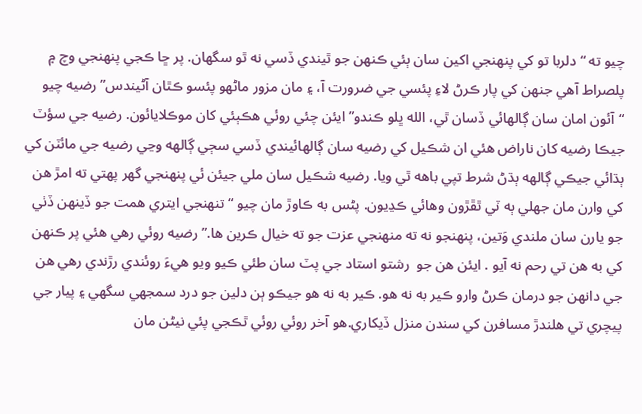چيو ته “دلربا تو کي پنهنجي اکين سان ٻئي ڪنهن جو ٿيندي ڏسي نه ٿو سگهان. پر ڇا ڪجي پنهنجي وچ ۾ پلصراط آهي جنهن کي پار ڪرڻ لاءِ پئسي جي ضرورت آ، ۽ مان مزور ماڻهو پئسو ڪٿان آڻيندس” رضيه چيو “آئون امان سان ڳالهائي ڏسان ٿي، الله ڀلو ڪندو” ايئن چئي روئي هڪٻئي کان موڪلايائون. رضيه جي سؤٽ جيڪا رضيه کان ناراض هئي ان شڪيل کي رضيه سان ڳالهائيندي ڏسي سڄي ڳالهه وڃي رضيه جي مائٽن کي ٻڌائي جيڪي ڳالهه ٻڌڻ شرط تپي باهه ٿي ويا. رضيه شڪيل سان ملي جيئن ئي پنهنجي گهر پهتي ته امڙ هن کي وارن مان جهلي ٻه ٽي ٿڦڙون وهائي ڪڍيون. پڻس به ڪاوڙ مان چيو “تنهنجي ايتري همت جو ڏينهن ڏٺي جو يارن سان ملندي وَتين، پنهنجو نه ته منهنجي عزت جو ته خيال ڪرين ها.” رضيه روئي رهي هئي پر ڪنهن کي به هن تي رحم نه آيو . ايئن هن جو  رشتو استاد جي پٽ سان طئي ڪيو ويو هيءَ روئندي رڙندي رهي هن جي دانهن جو درمان ڪرڻ وارو ڪير به نه هو. ڪير به نه هو جيڪو ٻن دلين جو درد سمجهي سگهي ۽ پيار جي پيچري تي هلندڙ مسافرن کي سندن منزل ڏيکاري.هو آخر روئي روئي ٿڪجي پئي نيڻن مان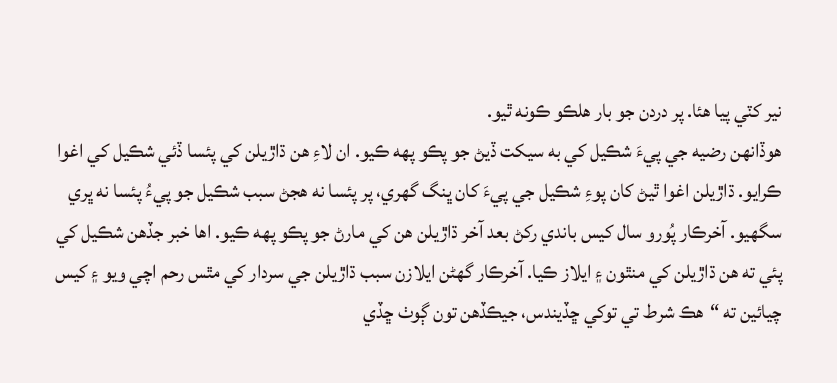نير کٽي پيا هئا. پر دردن جو بار هلڪو ڪونه ٿيو.
هوڏانهن رضيه جي پيءَ شڪيل کي به سيکت ڏيڻ جو پڪو پهه ڪيو. ان لاءِ هن ڌاڙيلن کي پئسا ڏئي شڪيل کي اغوا ڪرايو. ڌاڙيلن اغوا ٿيڻ کان پوءِ شڪيل جي پيءَ کان ڀنگ گهري، پر پئسا نه هجڻ سبب شڪيل جو پيءُ پئسا نه ڀري سگهيو. آخرڪار پُورو سال کيس باندي رکڻ بعد آخر ڌاڙيلن هن کي مارڻ جو پڪو پهه ڪيو. اها خبر جڏهن شڪيل کي پئي ته هن ڌاڙيلن کي منٿون ۽ ايلاز ڪيا. آخرڪار گهڻن ايلازن سبب ڌاڙيلن جي سردار کي مٿس رحم اچي ويو ۽ کيس چيائين ته “هڪ شرط تي توکي ڇڏيندس، جيڪڏهن تون ڳوٺ ڇڏي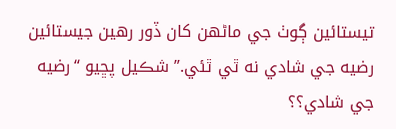تيستائين ڳوٺ جي ماڻهن کان ڏور رهين جيستائين رضيه جي شادي نه ٿي ٿئي.” شڪيل پڇيو “رضيه جي شادي؟؟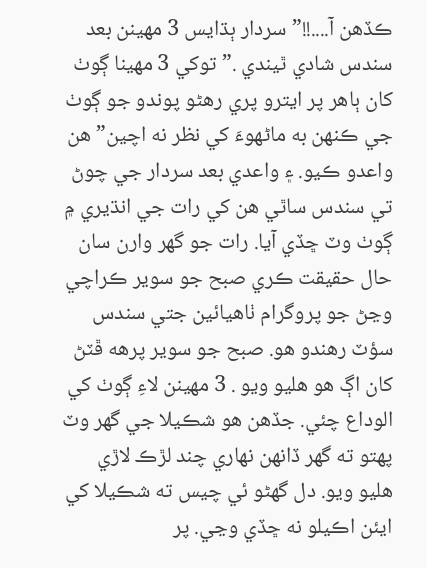ڪڏهن آ....!!” سردار ٻڌايس 3 مهينن بعد سندس شادي ٿيندي .” توکي 3 مهينا ڳوٺ کان ٻاهر پر ايترو پري رهڻو پوندو جو ڳوٺ جي ڪنهن به ماڻهوءَ کي نظر نه اچين” هن واعدو ڪيو. ۽ واعدي بعد سردار جي چوڻ تي سندس ساٿي هن کي رات جي انڌيري ۾ ڳوٺ وٽ ڇڏي آيا. رات جو گهر وارن سان حال حقيقت ڪري صبح جو سوير ڪراچي وڃڻ جو پروگرام ٺاهيائين جتي سندس سؤٽ رهندو هو. صبح جو سوير پرهه ڦٽڻ کان اڳ هو هليو ويو . 3 مهينن لاءِ ڳوٺ کي الوداع چئي. جڏهن هو شڪيلا جي گهر وٽ پهتو ته گهر ڏانهن نهاري چند لڙڪ لاڙي هليو ويو. دل گهڻو ئي چيس ته شڪيلا کي ايئن اڪيلو نه ڇڏي وڃي. پر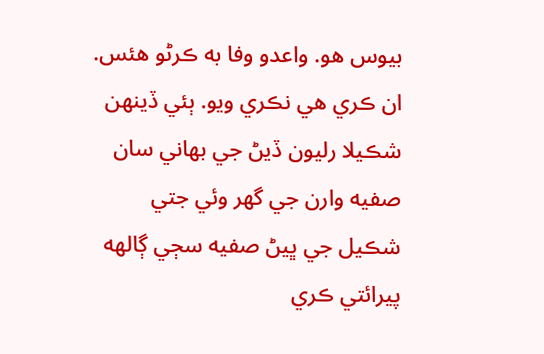بيوس هو. واعدو وفا به ڪرڻو هئس. ان ڪري هي نڪري ويو. ٻئي ڏينهن شڪيلا رليون ڏيڻ جي بهاني سان صفيه وارن جي گهر وئي جتي شڪيل جي ڀيڻ صفيه سڄي ڳالهه پيرائتي ڪري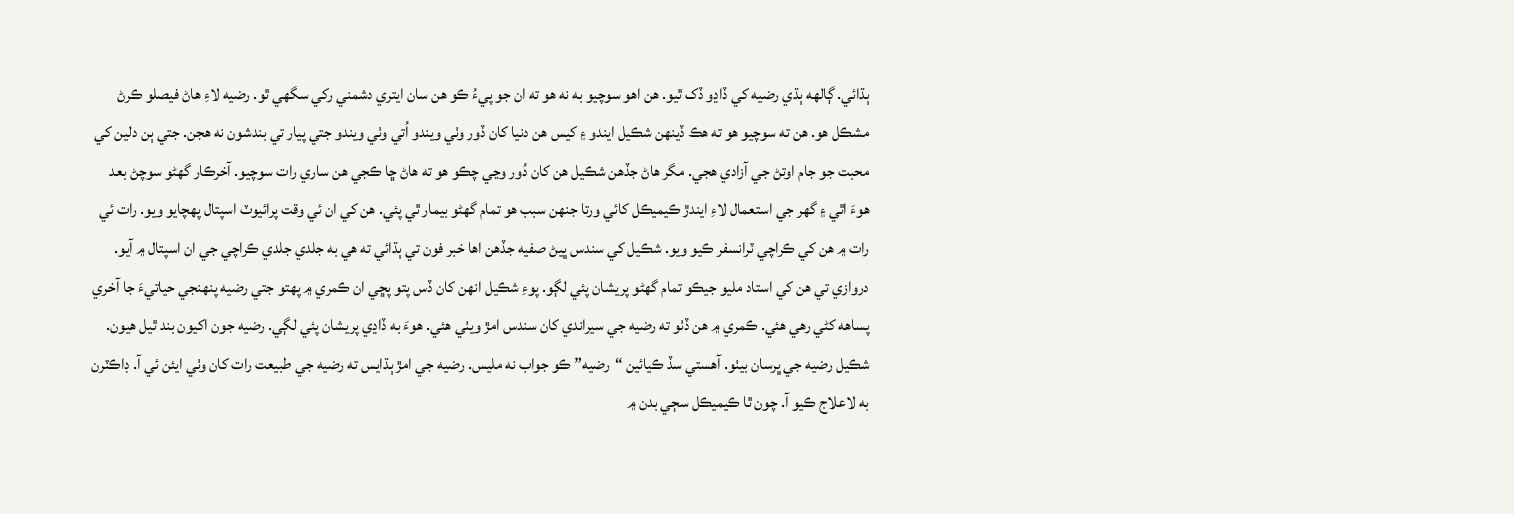ٻڌائي. ڳالهه ٻڌي رضيه کي ڏاڍو ڏک ٿيو. هن اهو سوچيو به نه هو ته ان جو پيءُ ڪو هن سان ايتري دشمني رکي سگهي ٿو. رضيه لاءِ هاڻ فيصلو ڪرڻ مشڪل هو. هن ته سوچيو هو ته هڪ ڏينهن شڪيل ايندو ۽ کيس هن دنيا کان ڏور وٺي ويندو اُتي وٺي ويندو جتي پيار تي بندشون نه هجن. جتي ٻن دلين کي محبت جو جام اوتڻ جي آزادي هجي. مگر هاڻ جڏهن شڪيل هن کان دُور وڃي چڪو هو ته هاڻ ڇا ڪجي هن ساري رات سوچيو. آخرڪار گهڻو سوچڻ بعد هوءَ اٿي ۽ گهر جي استعمال لاءِ ايندڙ ڪيميڪل کائي ورتا جنهن سبب هو تمام گهڻو بيمار ٿي پئي. هن کي ان ئي وقت پرائيوٽ اسپتال پهچايو ويو. رات ئي رات ۾ هن کي ڪراچي ٽرانسفر ڪيو ويو. شڪيل کي سندس ڀيڻ صفيه جڏهن اها خبر فون تي ٻڌائي ته هي به جلدي جلدي ڪراچي جي ان اسپتال ۾ آيو. دروازي تي هن کي استاد مليو جيڪو تمام گهڻو پريشان پئي لڳو. پوءِ شڪيل انهن کان ڏس پتو پڇي ان ڪمري ۾ پهتو جتي رضيه پنهنجي حياتيءَ جا آخري پساهه کڻي رهي هئي. ڪمري ۾ هن ڏٺو ته رضيه جي سيراندي کان سندس امڙ ويٺي هئي. هوءَ به ڏاڍي پريشان پئي لڳي. رضيه جون اکيون بند ٿيل هيون. شڪيل رضيه جي ڀرسان بيٺو. آهستي سڏ ڪيائين “رضيه” ڪو جواب نه مليس. رضيه جي امڙ ٻڌايس ته رضيه جي طبيعت رات کان وٺي ايئن ئي آ. ڊاڪٽرن به لاعلاج ڪيو آ. چون ٿا ڪيميڪل سڄي بدن ۾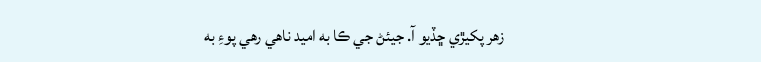زهر پکيڙي ڇڏيو آ. جيئڻ جي ڪا به اميد ناهي رهي پوءِ به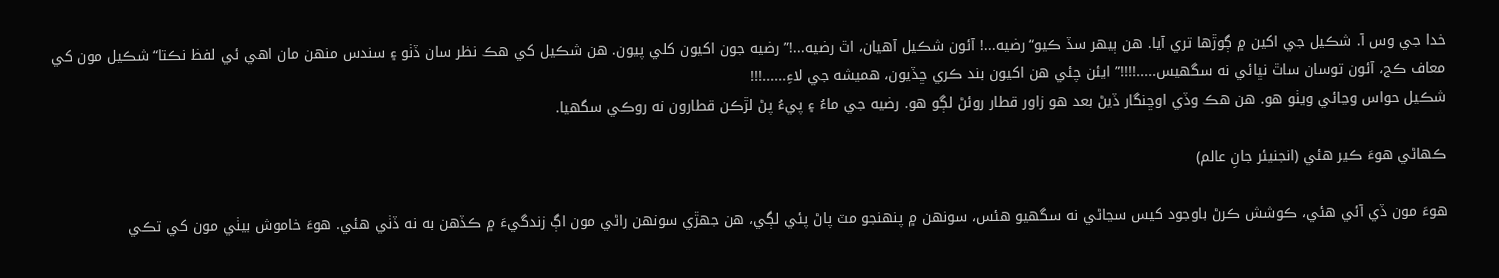خدا جي وس آ. شڪيل جي اکين ۾ ڳوڙها تري آيا. هن ٻيهر سڏ ڪيو“رضيه...! آئون شڪيل آهيان، اٿ رضيه...!” رضيه جون اکيون کلي پيون. هن شڪيل کي هڪ نظر سان ڏٺو ۽ سندس منهن مان اهي ئي لفظ نڪتا“شڪيل مون کي معاف ڪج، آئون توسان ساٿ نڀائي نه سگهيس.....!!!!” ايئن چئي هن اکيون بند ڪري ڇڏيون، هميشه جي لاءِ......!!!
شڪيل حواس وڃائي ويٺو هو. هن هڪ وڏي اوڇنگار ڏيڻ بعد هو زاور قطار روئڻ لڳو هو. رضيه جي ماءُ ۽ پيءُ پڻ لڙڪن قطارون نه روڪي سگهيا.

ڪهاڻي هوءَ ڪير هئي (انجنيئر جانِ عالم)

هوءَ مون ڏي آئي هئي، ڪوشش ڪرڻ باوجود کيس سڃاڻي نه سگهيو هئس، سونهن ۾ پنهنجو مٽ پاڻ پئي لڳي، هن جهڙي سونهن راڻي مون اڳ زندگيءَ ۾ ڪڏهن به نه ڏٺي هئي. هوءَ خاموش بيٺي مون کي تڪي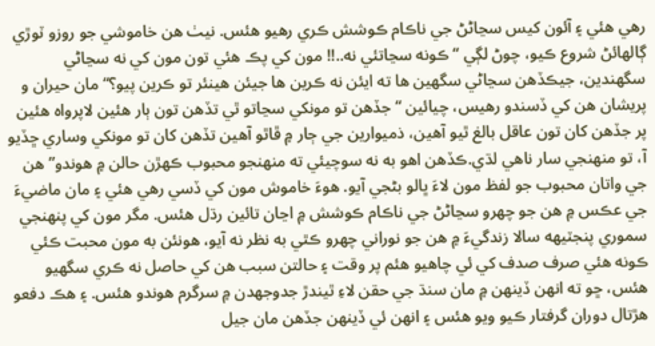رهي هئي ۽ آئون کيس سڃاڻڻ جي ناڪام ڪوشش ڪري رهيو هئس. نيٺ هن خاموشي جو روزو ٽوڙي ڳالهائڻ شروع ڪيو، چوڻ لڳي “ڪونه سڃاتئي نه..!! مون کي پڪ هئي تون مون کي نه سڃاڻي سگهندين، جيڪڏهن سڃاڻي سگهين ها ته ايئن نه ڪرين ها جيئن هينئر تو ڪرين پيو؟“ مان حيران و پريشان هن کي ڏسندو رهيس، چيائين “جڏهن تو مونکي سڃاتو ٿي تڏهن تون ٻار هئين لاپرواه هئين پر جڏهن کان تون عاقل بالغ ٿيو آهين، ذميوارين جي ڄار ۾ ڦاٿو آهين تڏهن کان تو مونکي وساري ڇڏيو آ، تو منهنجي سار ناهي لڌي.ڪڏهن اهو به نه سوچيئي ته منهنجو محبوب ڪهڙن حالن ۾ هوندو” هن جي واتان محبوب جو لفظ مون لاءَ ڀالو بڻجي آيو. هوءَ خاموش مون کي ڏسي رهي هئي ۽ مان ماضيءَ جي عڪس ۾ هن جو چهرو سڃاڻڻ جي ناڪام ڪوشش ۾ اڃان تائين رڌل هئس. مگر مون کي پنهنجي سموري پنجٽيهه سالا زندگيءَ ۾ هن جو نوراني چهرو ڪٿي به نظر نه آيو، هونئن به مون محبت ڪئي ڪونه هئي صرف صدف کي ئي چاهيو هئم پر وقت ۽ حالتن سبب هن کي حاصل نه ڪري سگهيو هئس، ڇو ته انهن ڏينهن ۾ مان سنڌ جي حقن لاءِ ٿيندڙ جدوجهدن ۾ سرگرم هوندو هئس. ۽ هڪ دفعو هڙتال دوران گرفتار ڪيو ويو هئس ۽ انهن ئي ڏينهن جڏهن مان جيل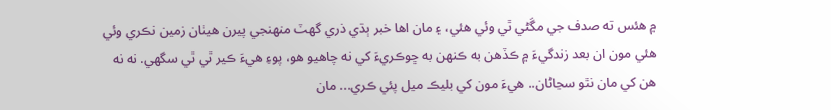۾ هئس ته صدف جي مڱڻي ٿي وئي هئي، ۽ مان اها خبر ٻڌي ذري گهٽ منهنجي پيرن هيٺان زمين نڪري وئي هئي مون ان بعد زندگيءَ ۾ ڪڏهن به ڪنهن به ڇوڪريءَ کي نه چاهيو هو، پوءِ هيءَ ڪير ٿي ٿي سگهي. نه نه هن کي مان نٿو سڃاڻان.. هيءَ مون کي بليڪ ميل پئي ڪري... مان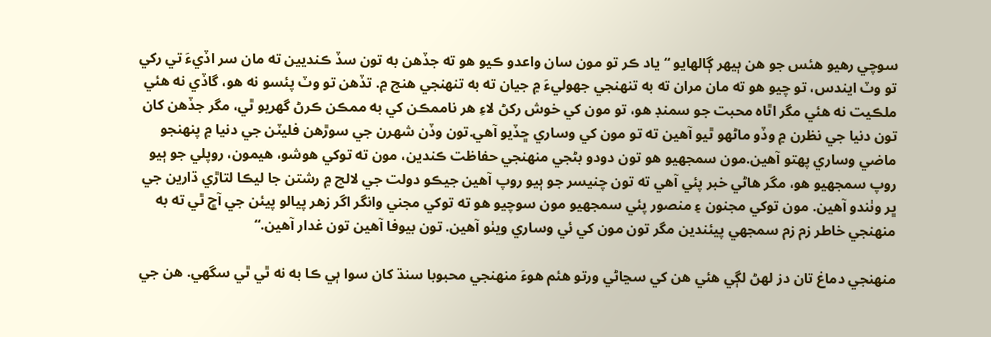سوچي رهيو هئس جو هن ٻيهر ڳالهايو “ياد ڪر تو مون سان واعدو ڪيو هو ته جڏهن به تون سڏ ڪنديين ته مان سر اڏيءَ تي رکي تو وٽ ايندس، تو چيو هو ته مان مران ته به تنهنجي جهوليءَ ۾ جيان ته به تنهنجي هنج ۾. تڏهن تو وٽ پئسو نه هو، گاڏي نه هئي ملڪيت نه هئي مگر اٿاه محبت جو سمنڊ هو، تو مون کي خوش رکڻ لاءِ هر ناممڪن کي به ممڪن ڪرڻ گهريو ٿي، مگر جڏهن کان تون دنيا جي نظرن ۾ وڏو ماڻهو ٿيو آهين ته تو مون کي وساري ڇڏيو آهي.تون وڏن شهرن جي سوڙهن فليٽن جي دنيا ۾ پنهنجو ماضي وساري پهتو آهين.مون سمجهيو هو تون دودو بڻجي منهنجي حفاظت ڪندين، مون ته توکي هوشو، هيمون، روپلي جو ٻيو روپ سمجهيو هو، مگر هاڻي خبر پئي آهي ته تون چنيسر جو ٻيو روپ آهين جيڪو دولت جي لالچ ۾ رشتن جا ليڪا لتاڙي ڌارين جي ڀر وٺندو آهين. مون توکي مجنون ۽ منصور پئي سمجهيو مون سوچيو هو ته توکي مجني وانگر اگر زهر پيالو پيئن جي آڇ ٿي ته به منهنجي خاطر زم زم سمجهي پيئندين مگر تون مون کي ئي وساري ويٺو آهين. تون بيوفا آهين تون غدار آهين.“

منهنجي دماغ تان دز لهڻ لڳي هئي هن کي سڃاڻي ورتو هئم هوءَ منهنجي محبوبا سنڌ کان سوا ٻي ڪا به نه ٿي ٿي سگهي. هن جي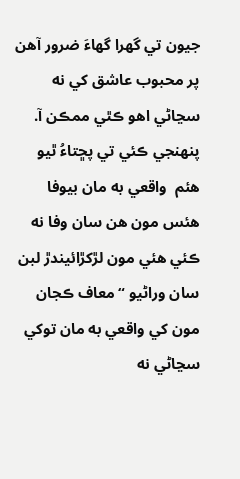جيون تي گهرا گهاءَ ضرور آهن پر محبوب عاشق کي نه سڃاڻي اهو ڪٿي ممڪن آ. پنهنجي ڪئي تي پڇتاءُ ٿيو هئم  واقعي به مان بيوفا هئس مون هن سان وفا نه ڪئي هئي مون لڙکڙائيندڙ لبن سان وراڻيو “معاف ڪجان مون کي واقعي به مان توکي سڃاڻي نه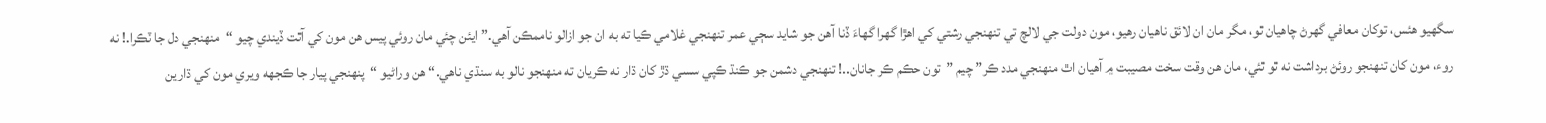سگهيو هئس، توکان معافي گهرڻ چاهيان ٿو، مگر مان ان لائق ناهيان رهيو، مون دولت جي لالچ تي تنهنجي رشتي کي اهڙا گهرا گهاءَ ڏنا آهن جو شايد سڄي عمر تنهنجي غلامي ڪيا ته به ان جو ازالو ناممڪن آهي.” ايئن چئي مان روئي پيس هن مون کي آٿت ڏيندي چيو “منهنجي دل جا ٽڪرا.! نه روء، مون کان تنهنجو روئڻ برداشت نه ٿو ٿئي، مان هن وقت سخت مصيبت ۾ آهيان اٿ منهنجي مدد ڪر” چيم ”تون حڪم ڪر جانان..! تنهنجي دشمن جو ڪنڌ ڪپي سسي ڌڙ کان ڌار نه ڪريان ته منهنجو نالو به سنڌي ناهي.“ هن وراڻيو “پنهنجي پيار جا ڪجهه ويري مون کي ڌارين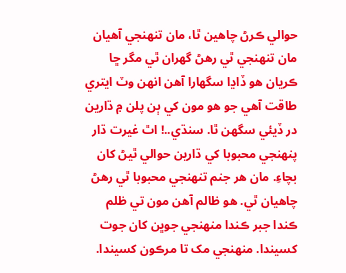حوالي ڪرڻ چاهين ٿا، مان تنهنجي آهيان مان تنهنجي ٿي رهڻ گهران ٿي مگر ڇا ڪريان هو ڏاڍا سگهارا آهن انهن وٽ ايتري طاقت آهي جو هو مون کي ٻن پلن ۾ ڌارين در ڏيئي سگهن ٿا. سنڌي..! اٿ غيرت ڌار پنهنجي محبوبا کي ڌارين حوالي ٿيڻ کان بچاءِ. مان هر جنم تنهنجي محبوبا ٿي رهڻ چاهيان ٿي. هو ظالم آهن مون تي ظلم ڪندا جبر ڪندا منهنجي جوڀن کان جوت کسيندا. منهنجي مک تا مرڪون کسيندا.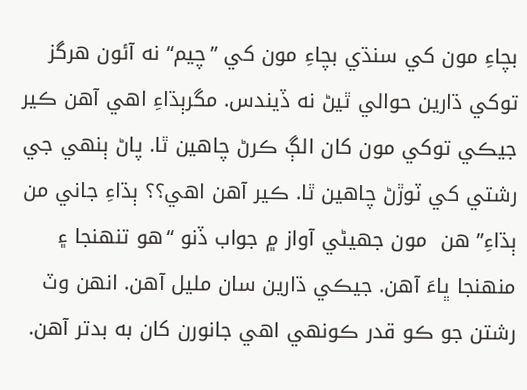بچاءِ مون کي سنڌي بچاءِ مون کي ”چيم“ نه آئون هرگز توکي ڌارين حوالي ٿيڻ نه ڏيندس. مگرٻڌاءِ اهي آهن ڪير جيڪي توکي مون کان الڳ ڪرڻ چاهين ٿا. پاڻ ٻنهي جي رشتي کي ٽوڙڻ چاهين ٿا. ڪير آهن اهي؟؟ ٻڌاءِ جاني من ٻڌاءِ” هن  مون جهيڻي آواز ۾ جواب ڏنو “هو تنهنجا ۽ منهنجا ڀاءَ آهن. جيڪي ڌارين سان مليل آهن. انهن وٽ رشتن جو ڪو قدر ڪونهي اهي جانورن کان به بدتر آهن.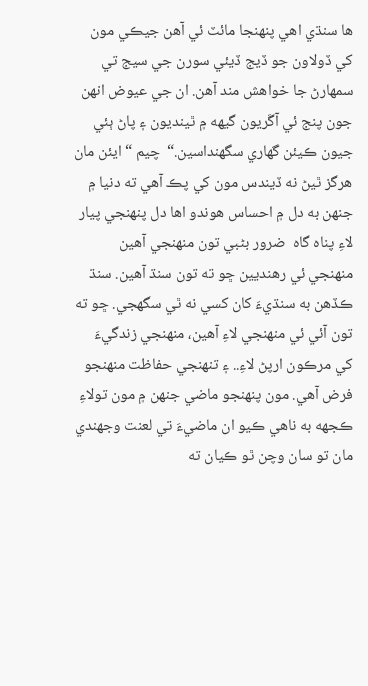ها سنڌي اهي پنهنجا مائٽ ئي آهن جيڪي مون کي ڏولاون جو ڏيج ڏيئي سورن جي سيج تي سمهارڻ جا خواهش مند آهن. ان جي عيوض انهن جون پنج ئي آڱريون گيهه ۾ ٿينديون ۽ پاڻ ٻئي جيون ڪيئن گهاري سگهنداسين.“  چيم “ ايئن مان هرگز ٿيڻ نه ڏيندس مون کي پڪ آهي ته دنيا ۾ جنهن به دل ۾ احساس هوندو اها دل پنهنجي پيار لاءِ پناه گاه  ضرور بڻبي تون منهنجي آهين منهنجي ئي رهنديين ڇو ته تون سنڌ آهين. سنڌ ڪڏهن به سنڌيءَ کان کسي نه ٿي سگهجي. ڇو ته تون آئي ئي منهنجي لاءِ آهين، منهنجي زندگيءَ کي مرڪون ارپڻ لاءِ.. ۽ تنهنجي حفاظت منهنجو فرض آهي. مون پنهنجو ماضي جنهن ۾ مون تولاءِ ڪجهه به ناهي ڪيو ان ماضيءَ تي لعنت وجهندي مان تو سان وچن ٿو ڪيان ته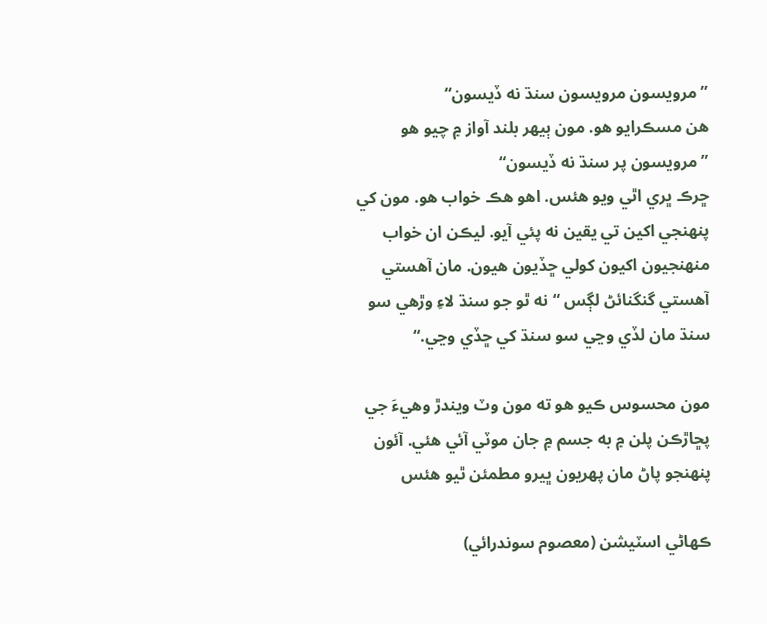”مرويسون مرويسون سنڌ نه ڏيسون“
هن مسڪرايو هو. مون ٻيهر بلند آواز ۾ چيو هو ”مرويسون پر سنڌ نه ڏيسون“
ڇرڪ ڀري اٿي ويو هئس. اهو هڪ خواب هو. مون کي پنهنجي اکين تي يقين نه پئي آيو. ليڪن ان خواب منهنجيون اکيون کولي ڇڏيون هيون. مان آهستي آهستي گنگنائڻ لڳس “نه ٿو جو سنڌ لاءِ وڙهي سو سنڌ مان لڏي وڃي سو سنڌ کي ڇڏي وڃي.“

مون محسوس ڪيو هو ته مون وٽ ويندڙ وهيءَ جي پڇاڙڪن پلن ۾ به جسم ۾ جان موٽي آئي هئي. آئون پنهنجو پاڻ مان پهريون ڀيرو مطمئن ٿيو هئس

ڪهاڻي اسٽيشن (معصوم سوندرائي)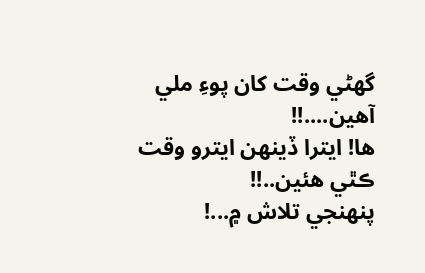گهڻي وقت کان پوءِ ملي آهين....!!
ها! ايترا ڏينهن ايترو وقت ڪٿي هئين..!!
پنهنجي تلاش ۾...!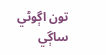تون اڳوڻي ساڳي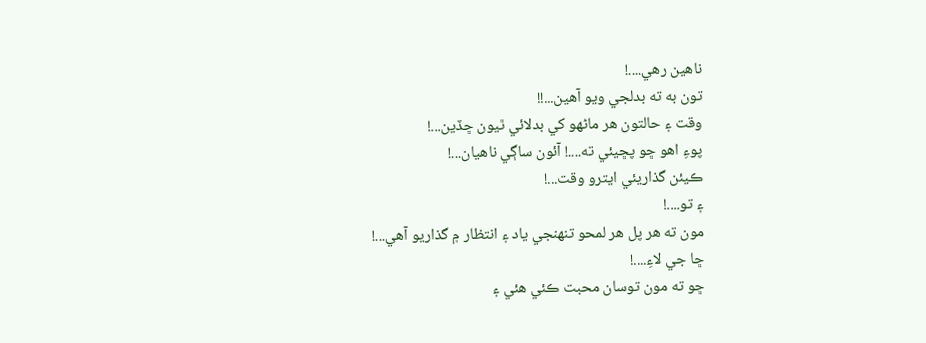ناهين رهي....!
تون به ته بدلجي ويو آهين...!!
وقت ۽ حالتون هر ماڻهو کي بدلائي ٿيون ڇڏين...!
پوءِ اهو ڇو پڇيئي ته....! آئون ساڳي ناهيان...!
ڪيئن گذاريئي ايترو وقت...!
۽ تو....!
مون ته هر پل هر لمحو تنهنجي ياد ۽ انتظار ۾ گذاريو آهي...!
ڇا جي لاءِ....!
ڇو ته مون توسان محبت ڪئي هئي ۽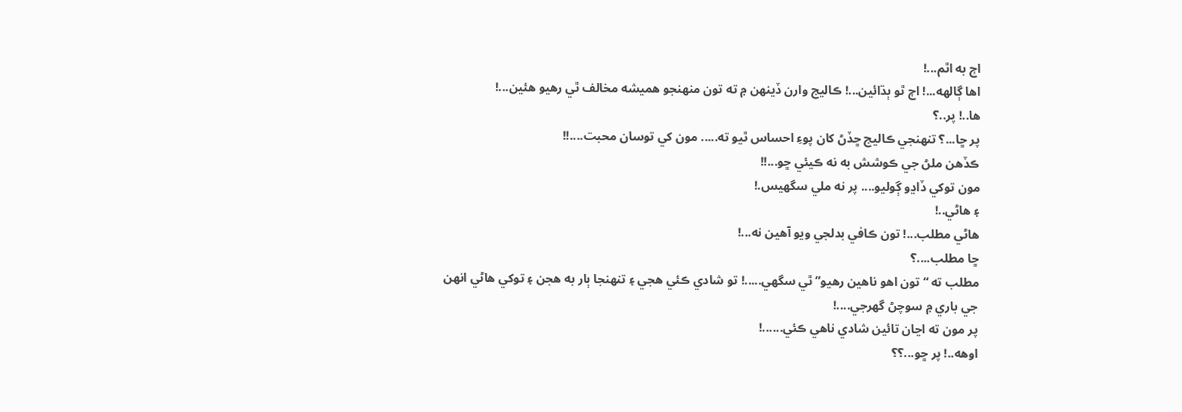اڄ به اٿم...!
اها ڳالهه...! اڄ ٿو ٻڌائين...! ڪاليج وارن ڏينهن ۾ ته تون منهنجو هميشه مخالف ٿي رهيو هئين...!
ها..! پر..؟
پر ڇا...؟ تنهنجي ڪاليج ڇڏڻ کان پوءِ احساس ٿيو ته..... مون کي توسان محبت....!!
ڪڏهن ملڻ جي ڪوشش به نه ڪيئي ڇو...!!
مون توکي ڏاڍو ڳوليو.... پر نه ملي سگهيس.!
۽ هاڻي..!
هاڻي مطلب...! تون ڪافي بدلجي ويو آهين نه...!
ڇا مطلب....؟
مطلب ته “تون اهو ناهين رهيو” ٿي سگهي.....! تو شادي ڪئي هجي ۽ تنهنجا ٻار به هجن ۽ توکي هاڻي انهن جي باري ۾ سوچڻ گهرجي....!
پر مون ته اڃان تائين شادي ناهي ڪئي......!
اوهه..! پر ڇو...؟؟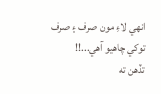انهي لاءِ مون صرف ۽ صرف توکي چاهيو آهي...!!
تڏهن ته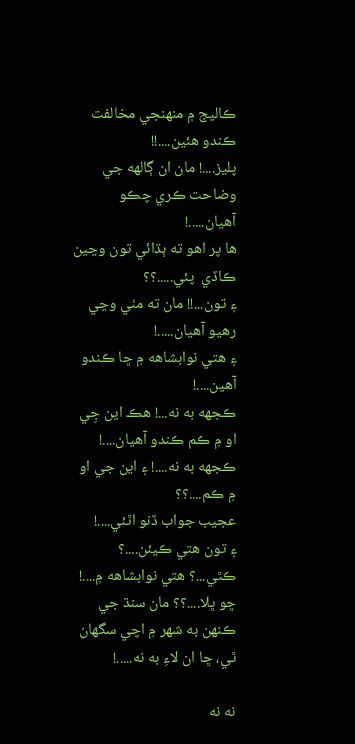ڪاليج ۾ منهنجي مخالفت ڪندو هئين....!!
پليز....! مان ان ڳالهه جي وضاحت ڪري چڪو آهيان.....!
ها پر اهو ته ٻڌائي تون وڃين ڪاڏي  پئي.....؟؟
۽ تون...!! مان ته مٺي وڃي رهيو آهيان.....!
۽ هتي نوابشاهه ۾ ڇا ڪندو آهين....!
ڪجهه به نه...! هڪ اين جِي او ۾ ڪم ڪندو آهيان....!
ڪجهه به نه....! ۽ اين جي او ۾ ڪم....؟؟
عجيب جواب ڏنو اٿئي....!
۽ تون هتي ڪيئن....؟ ڪٿي...؟ هتي نوابشاهه ۾....!
ڇو ڀلا....؟؟ مان سنڌ جي ڪنهن به شهر ۾ اچي سگهان ٿي، ڇا ان لاءِ به نه.....!

نه نه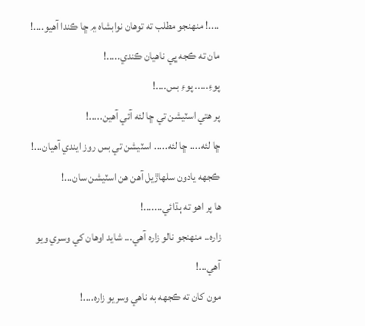....! منهنجو مطلب ته توهان نوابشاه ۾ ڇا ڪندا آهيو....!
مان ته ڪجه ڀي ناهيان ڪندي.....!
پوءِ..... پوءِ بس....!
پر هتي اسٽيشن تي ڇا لئه آئي آهين.....!
ڇا لئه.... ڇا لئه..... اسٽيشن تي بس روز ايندي آهيان...!
ڪجهه يادون سلهاڙيل آهن هن اسٽيشن سان...!
ها پر اهو ته ٻڌائي.......!
زاره.. منهنجو نالو زاره آهي... شايد اوهان کي وسري ويو آهي...!
مون کان ته ڪجهه به ناهي وسريو زاره....!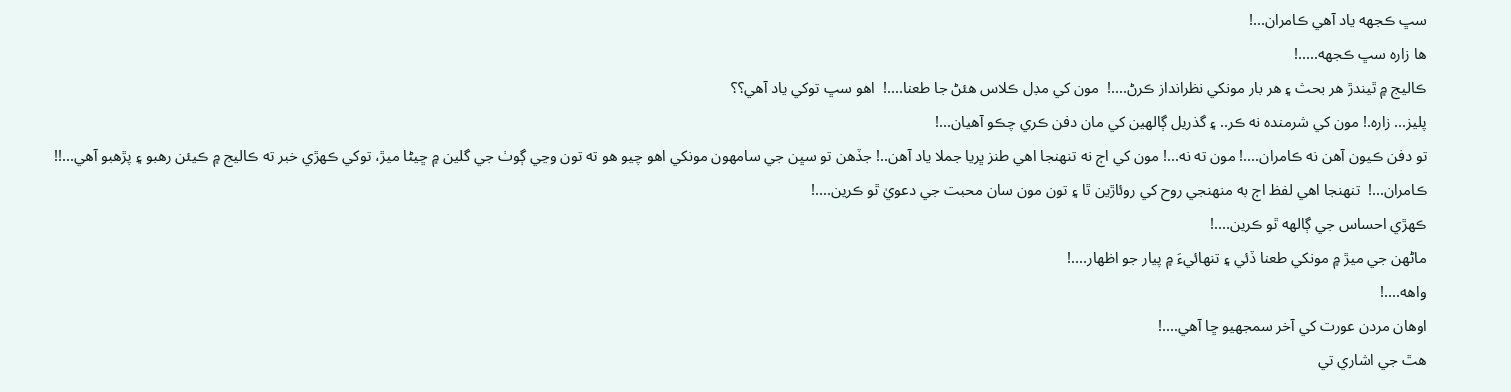سڀ ڪجهه ياد آهي ڪامران...!
ها زاره سڀ ڪجهه.....!
ڪاليج ۾ ٿيندڙ هر بحث ۽ هر بار مونکي نظرانداز ڪرڻ....!  مون کي مڊل ڪلاس هئڻ جا طعنا....!  اهو سڀ توکي ياد آهي؟؟
پليز... زاره.! مون کي شرمنده نه ڪر.. ۽ گذريل ڳالهين کي مان دفن ڪري چڪو آهيان...!
تو دفن ڪيون آهن نه ڪامران....! مون ته نه...! مون کي اڄ نه تنهنجا اهي طنز ڀريا جملا ياد آهن..! جڏهن تو سڀن جي سامهون مونکي اهو چيو هو ته تون وڃي ڳوٺ جي گلين ۾ ڇيڻا ميڙ، توکي ڪهڙي خبر ته ڪاليج ۾ ڪيئن رهبو ۽ پڙهبو آهي...!!
ڪامران...!  تنهنجا اهي لفظ اڄ به منهنجي روح کي روئاڙين ٿا ۽ تون مون سان محبت جي دعويٰ ٿو ڪرين....!
ڪهڙي احساس جي ڳالهه ٿو ڪرين....!
ماڻهن جي ميڙ ۾ مونکي طعنا ڏئي ۽ تنهائيءَ ۾ پيار جو اظهار....!
واهه....!
اوهان مردن عورت کي آخر سمجهيو ڇا آهي....!
هٿ جي اشاري تي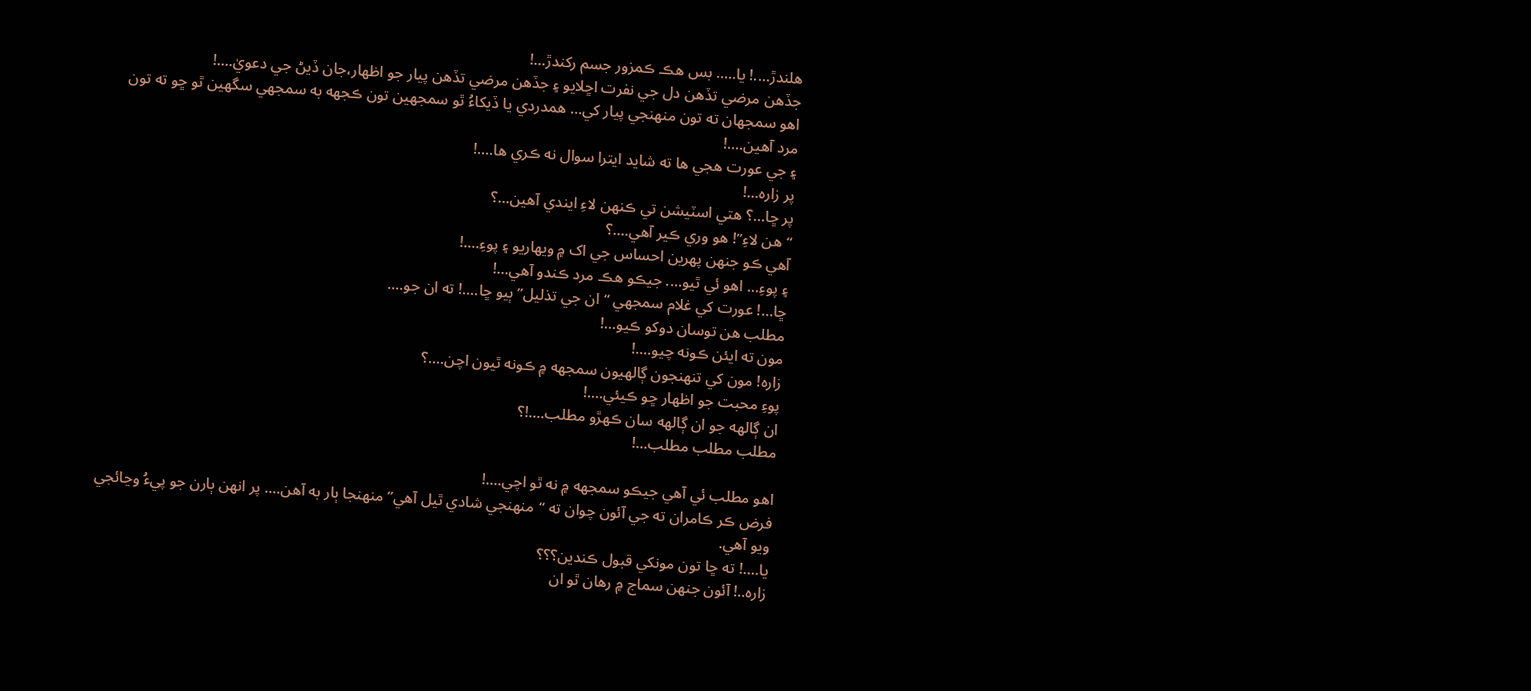هلندڙ....! يا..... بس هڪ ڪمزور جسم رکندڙ...!
جڏهن مرضي تڏهن دل جي نفرت اڇلايو ۽ جڏهن مرضي تڏهن پيار جو اظهار،جان ڏيڻ جي دعويٰ....!
اهو سمجهان ته تون منهنجي پيار کي... همدردي يا ڏيکاءُ ٿو سمجهين تون ڪجهه به سمجهي سگهين ٿو ڇو ته تون مرد آهين....!
۽ جي عورت هجي ها ته شايد ايترا سوال نه ڪري ها....!
پر زاره...!
پر ڇا...؟ هتي اسٽيشن تي ڪنهن لاءِ ايندي آهين...؟
“هن لاءِ”! هو وري ڪير آهي....؟
آهي ڪو جنهن پهرين احساس جي اک ۾ ويهاريو ۽ پوءِ....!
۽ پوءِ... اهو ئي ٿيو.... جيڪو هڪ مرد ڪندو آهي...!
ڇا...! عورت کي غلام سمجهي “ان جي تذليل” ٻيو ڇا....! ته ان جو....
مطلب هن توسان دوکو ڪيو...!
مون ته ايئن ڪونه چيو....!
زاره! مون کي تنهنجون ڳالهيون سمجهه ۾ ڪونه ٿيون اچن....؟
پوءِ محبت جو اظهار ڇو ڪيئي....!
ان ڳالهه جو ان ڳالهه سان ڪهڙو مطلب....!؟
مطلب مطلب مطلب...!

اهو مطلب ئي آهي جيڪو سمجهه ۾ نه ٿو اچي....!
فرض ڪر ڪامران ته جي آئون چوان ته “منهنجي شادي ٿيل آهي” منهنجا ٻار به آهن.... پر انهن ٻارن جو پيءُ وڃائجي ويو آهي.
يا....! ته ڇا تون مونکي قبول ڪندين؟؟؟
زاره..! آئون جنهن سماج ۾ رهان ٿو ان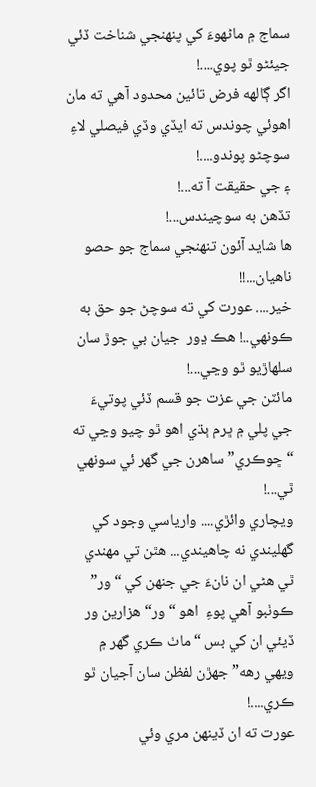سماج ۾ ماڻهوءَ کي پنهنجي شناخت ڏئي جيئڻو ٿو پوي....!
اگر ڳالهه فرض تائين محدود آهي ته مان اهوئي چوندس ته ايڏي وڏي فيصلي لاءِ سوچڻو پوندو....!
۽ جي حقيقت آ ته...!
تڏهن به سوچيندس...!
ها شايد آئون تنهنجي سماج جو حصو ناهيان...!!
خير.... عورت کي ته سوچڻ جو حق به ڪونهي..! هڪ ڍور  جيان بي جوڙ سان سلهاڙيو ٿو وڃي...!
مائٽن جي عزت جو قسم ڏئي پوتيءَ جي پلي ۾ ڀرم ٻڌي اهو ٿو چيو وڃي ته “ڇوڪري” ساهرن جي گهر ئي سونهي ٿي...!
ويچاري وائڙي.... وارياسي وجود کي گهليندي نه چاهيندي... هٿن تي مهندي ٿي هڻي ان نانءَ جي جنهن کي “ور” ڪوٺبو آهي پوءِ  اهو “ور“ هزارين ور ڏيئي ان کي بس “ماٺ ڪري گهر ۾ ويهي رهه” جهڙن لفظن سان آجيان ٿو ڪري....!
عورت ته ان ڏينهن مري وئي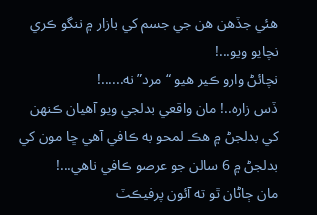هئي جڏهن هن جي جسم کي بازار ۾ ننگو ڪري نچايو ويو...!
نچائڻ وارو ڪير هيو “مرد” نه......!
ڏس زاره..! مان واقعي بدلجي ويو آهيان ڪنهن کي بدلجڻ ۾ هڪ لمحو به ڪافي آهي ڇا مون کي بدلجڻ ۾ 6 سالن جو عرصو ڪافي ناهي...!
مان ڄاڻان ٿو ته آئون پرفيڪٽ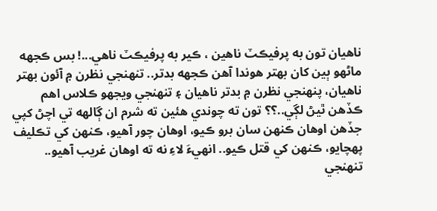ناهيان تون به پرفيڪٽ ناهين ، ڪير به پرفيڪٽ ناهي...! بس ڪجهه ماڻهو ٻين کان بهتر هوندا آهن ڪجهه بدتر.. تنهنجي نظرن ۾ آئون بهتر ناهيان، پنهنجي نظرن ۾ بدتر ناهيان ۽ تنهنجي ويجهو ڪلاس اهم ڪڏهن ٿيڻ لڳي..؟؟ تون ته چوندي هئين ته شرم ان ڳالهه تي اچڻ کپي جڏهن اوهان ڪنهن سان برو ڪيو، اوهان چور آهيو، ڪنهن کي تڪليف پهچايو، ڪنهن کي قتل ڪيو.. انهيءَ لاءِ نه ته اوهان غريب آهيو.. تنهنجي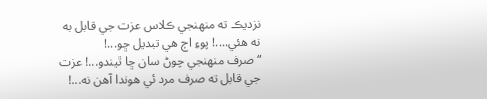نزديڪ ته منهنجي ڪلاس عزت جي قابل به نه هئي....! پوءِ اڄ هي تبديل ڇو...!
“صرف منهنجي چوڻ سان ڇا ٿيندو...! عزت جي قابل ته صرف مرد ئي هوندا آهن نه...!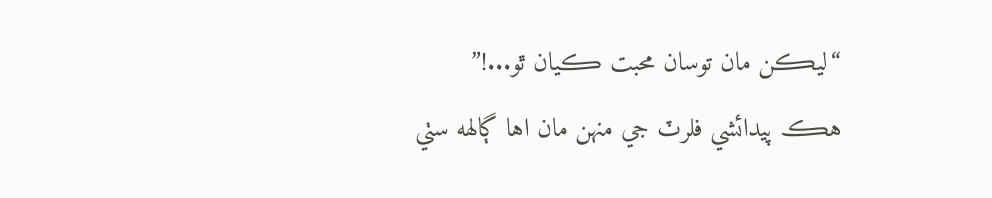“ليڪن مان توسان محبت ڪيان ٿو...!”
هڪ پيدائشي فلرٽ جي منهن مان اها ڳالهه سٺي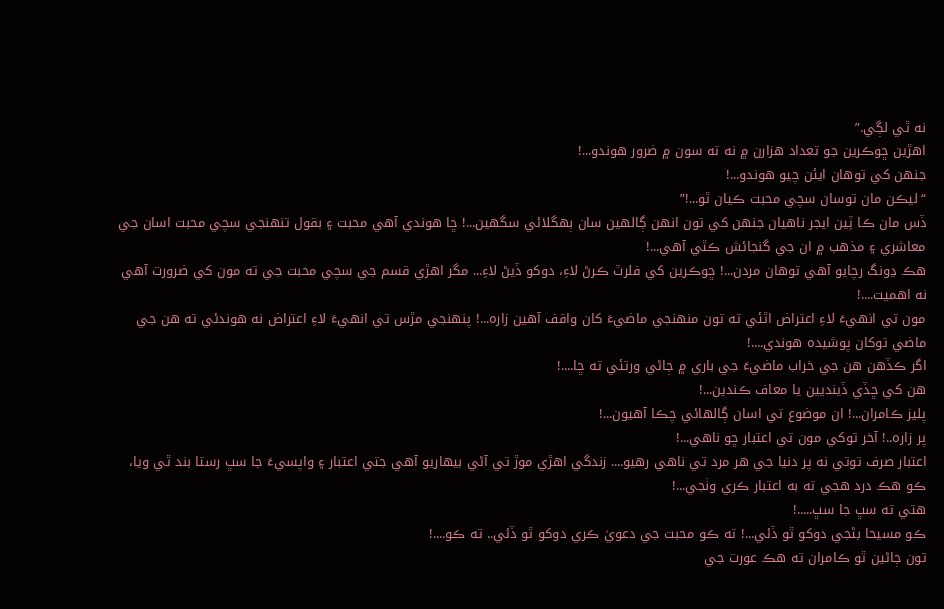نه ٿي لڳي.”
اهڙين ڇوڪرين جو تعداد هزارن ۾ نه ته سون ۾ ضرور هوندو...!
جنهن کي توهان ايئن چيو هوندو...!
“ليڪن مان توسان سچي محبت ڪيان ٿو...!”
ڏس مان ڪا ٽِين ايجر ناهيان جنهن کي تون انهن ڳالهين سان ٻهگلائي سگهين...! ڇا هوندي آهي محبت ۽ بقول تنهنجي سچي محبت اسان جي معاشري ۽ مذهب ۾ ان جي گنجائش ڪٿي آهي...!
هڪ ڍونگ رچايو آهي توهان مردن...! ڇوڪرين کي فلرٽ ڪرڻ لاءِ، دوکو ڏيڻ لاءِ... مگر اهڙي قسم جي سچي محبت جي ته مون کي ضرورت آهي نه اهميت....!
مون تي انهيءَ لاءِ اعتراض اٿئي ته تون منهنجي ماضيءَ کان واقف آهين زاره...! پنهنجي مڙس تي انهيءَ لاءِ اعتراض نه هوندئي ته هن جي ماضي توکان پوشيده هوندي....!
اگر ڪڏهن هن جي خراب ماضيءَ جي باري ۾ ڄاڻي ورتئي ته ڇا....!
هن کي ڇڏي ڏينديين يا معاف ڪندين...!
پليز ڪامران...! ان موضوع تي اسان ڳالهائي چڪا آهيون...!
پر زاره..! آخر توکي مون تي اعتبار ڇو ناهي...!
اعتبار صرف توتي نه پر دنيا جي هر مرد تي ناهي رهيو.... زندگي اهڙي موڙ تي آڻي بيهاريو آهي جتي اعتبار ۽ واپسيءَ جا سڀ رستا بند ٿي ويا، ڪو هڪ درد هجي ته به اعتبار ڪري وٺجي...!
هتي ته سڀ جا سڀ.....!
ڪو مسيحا بڻجي دوکو ٿو ڏئي...! ته ڪو محبت جي دعويٰ ڪري دوکو ٿو ڏئي.. ته ڪو....!
تون ڄاڻين ٿو ڪامران ته هڪ عورت جي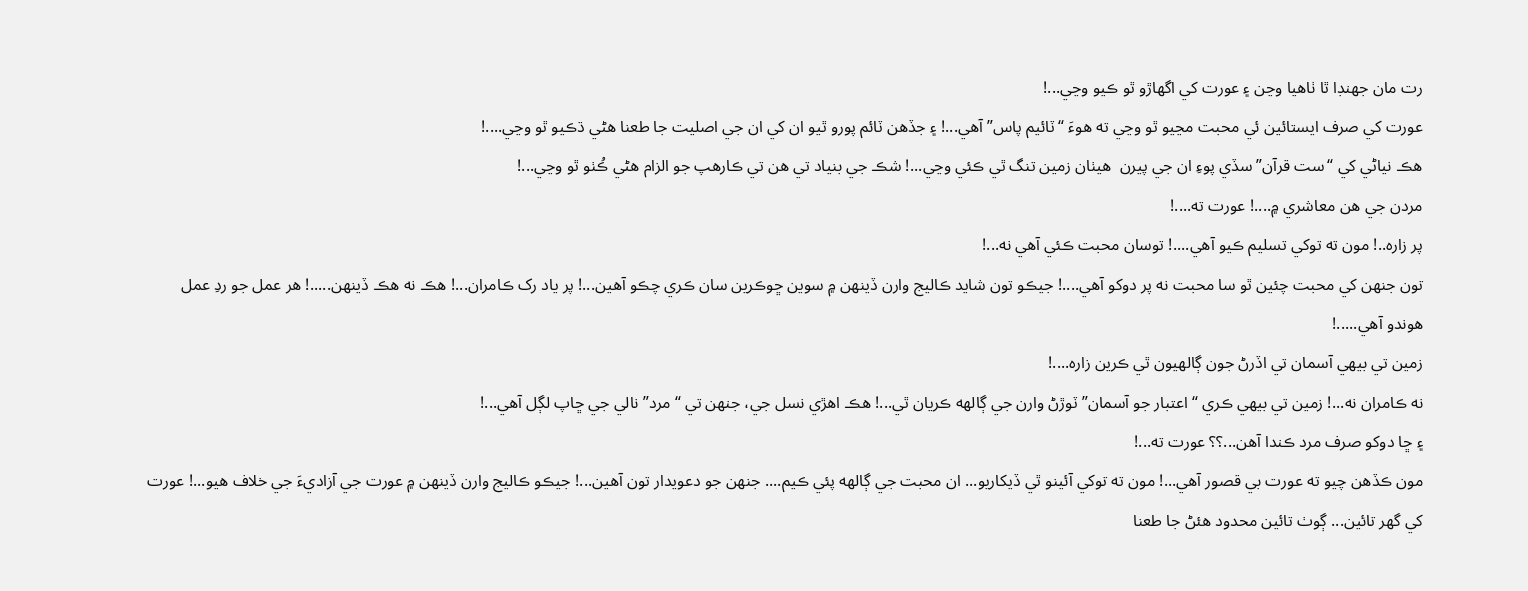رت مان جهنڊا ٿا ٺاهيا وڃن ۽ عورت کي اگهاڙو ٿو ڪيو وڃي...!
عورت کي صرف ايستائين ئي محبت مڃيو ٿو وڃي ته هوءَ “ٽائيم پاس” آهي...! ۽ جڏهن ٽائم پورو ٿيو ان کي ان جي اصليت جا طعنا هڻي ڌڪيو ٿو وڃي....!
هڪ نياڻي کي “ست قرآن” سڏي پوءِ ان جي پيرن  هيٺان زمين تنگ ٿي ڪئي وڃي...! شڪ جي بنياد تي هن تي ڪارهپ جو الزام هڻي ڪُٺو ٿو وڃي...!
مردن جي هن معاشري ۾....! عورت ته....!
پر زاره..! مون ته توکي تسليم ڪيو آهي....! توسان محبت ڪئي آهي نه...!
تون جنهن کي محبت چئين ٿو سا محبت نه پر دوکو آهي....! جيڪو تون شايد ڪاليج وارن ڏينهن ۾ سوين ڇوڪرين سان ڪري چڪو آهين...! پر ياد رک ڪامران...! هڪ نه هڪ ڏينهن.....! هر عمل جو ردِ عمل هوندو آهي.....!
زمين تي بيهي آسمان تي اڏرڻ جون ڳالهيون ٿي ڪرين زاره....!
نه ڪامران نه...! زمين تي بيهي ڪري “اعتبار جو آسمان” ٽوڙڻ وارن جي ڳالهه ڪريان ٿي...! هڪ اهڙي نسل جي، جنهن تي “مرد” نالي جي ڇاپ لڳل آهي...!
۽ ڇا دوکو صرف مرد ڪندا آهن...؟؟ عورت ته...!
مون ڪڏهن چيو ته عورت بي قصور آهي...! مون ته توکي آئينو ٿي ڏيکاريو... ان محبت جي ڳالهه پئي ڪيم.... جنهن جو دعويدار تون آهين...! جيڪو ڪاليج وارن ڏينهن ۾ عورت جي آزاديءَ جي خلاف هيو...! عورت کي گهر تائين... ڳوٺ تائين محدود هئڻ جا طعنا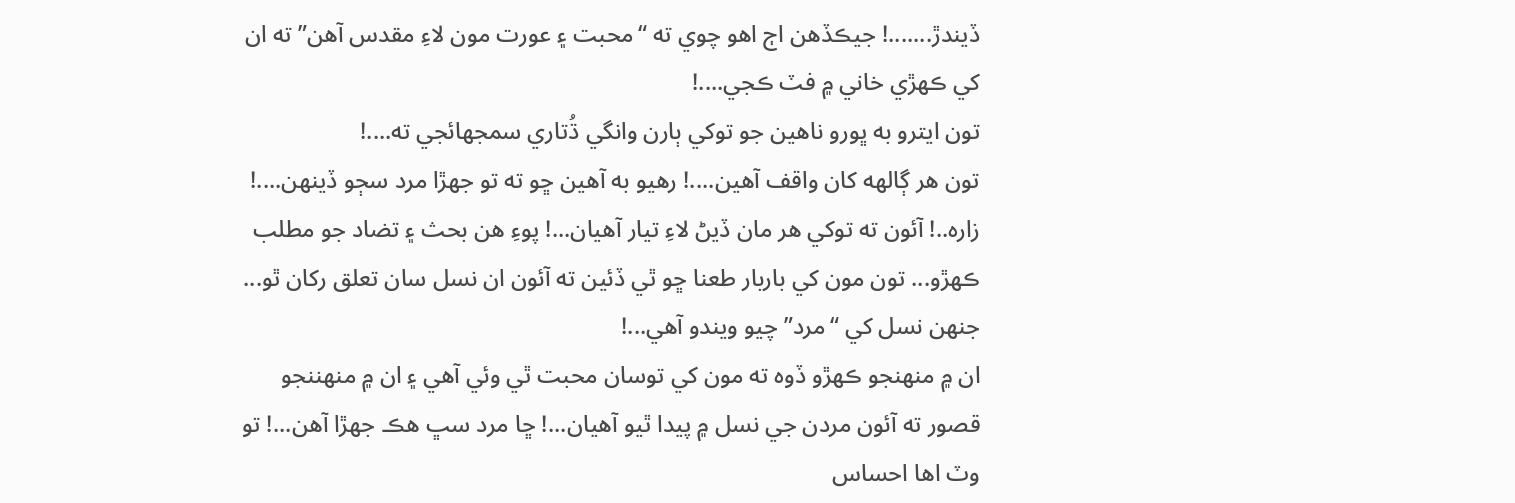ڏيندڙ.......! جيڪڏهن اڄ اهو چوي ته “محبت ۽ عورت مون لاءِ مقدس آهن” ته ان کي ڪهڙي خاني ۾ فٽ ڪجي....!
تون ايترو به ڀورو ناهين جو توکي ٻارن وانگي ڌُتاري سمجهائجي ته....!
تون هر ڳالهه کان واقف آهين....! رهيو به آهين ڇو ته تو جهڙا مرد سڄو ڏينهن....!
زاره..! آئون ته توکي هر مان ڏيڻ لاءِ تيار آهيان...! پوءِ هن بحث ۽ تضاد جو مطلب ڪهڙو... تون مون کي باربار طعنا ڇو ٿي ڏئين ته آئون ان نسل سان تعلق رکان ٿو... جنهن نسل کي “مرد” چيو ويندو آهي...!
ان ۾ منهنجو ڪهڙو ڏوه ته مون کي توسان محبت ٿي وئي آهي ۽ ان ۾ منهننجو قصور ته آئون مردن جي نسل ۾ پيدا ٿيو آهيان...! ڇا مرد سڀ هڪ جهڙا آهن...! تو وٽ اها احساس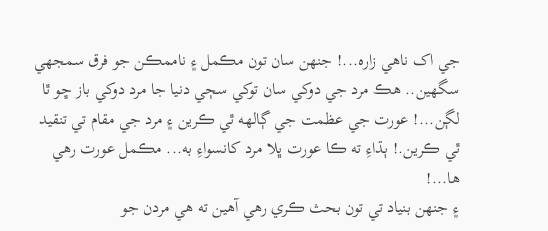جي اک ناهي زاره...! جنهن سان تون مڪمل ۽ ناممڪن جو فرق سمجهي سگهين.. هڪ مرد جي دوکي سان توکي سڄي دنيا جا مرد دوکي باز ڇو ٿا لڳن...! عورت جي عظمت جي ڳالهه ٿي ڪرين ۽ مرد جي مقام تي تنقيد ٿي ڪرين.! ٻڌاءِ ته ڪا عورت ڀلا مرد کانسواءِ به... مڪمل عورت رهي ها...!
۽ جنهن بنياد تي تون بحث ڪري رهي آهين ته هي مردن جو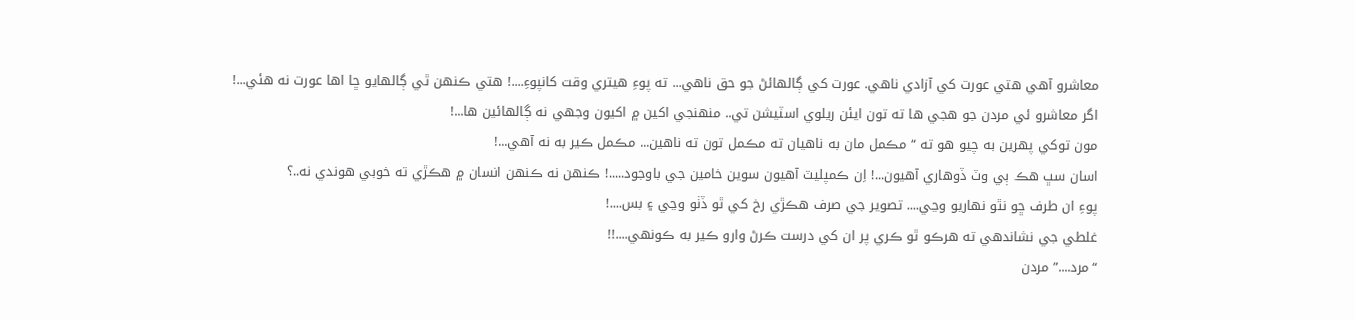معاشرو آهي هتي عورت کي آزادي ناهي. عورت کي ڳالهائڻ جو حق ناهي... ته پوءِ هيتري وقت کانپوءِ....! هتي ڪنهن ٿي ڳالهايو ڇا اها عورت نه هئي...!
اگر معاشرو ئي مردن جو هجي ها ته تون ايئن ريلوي اسٽيشن تي.. منهنجي اکين ۾ اکيون وجهي نه ڳالهائين ها...!
مون توکي پهرين به چيو هو ته “مڪمل مان به ناهيان ته مڪمل تون ته ناهين... مڪمل ڪير به نه آهي...!
اسان سڀ هڪ ٻي وٽ ڏوهاري آهيون...! اِن ڪمپليٽ آهيون سوين خامين جي باوجود.....! ڪنهن نه ڪنهن انسان ۾ هڪڙي ته خوبي هوندي نه..؟
پوءِ ان طرف ڇو نٿو نهاريو وڃي.... تصوير جي صرف هڪڙي رخ کي ٿو ڏٺو وڃي ۽ بس....!
غلطي جي نشاندهي ته هرڪو ٿو ڪري پر ان کي درست ڪرڻ وارو ڪير به ڪونهي....!!
“مرد....” مردن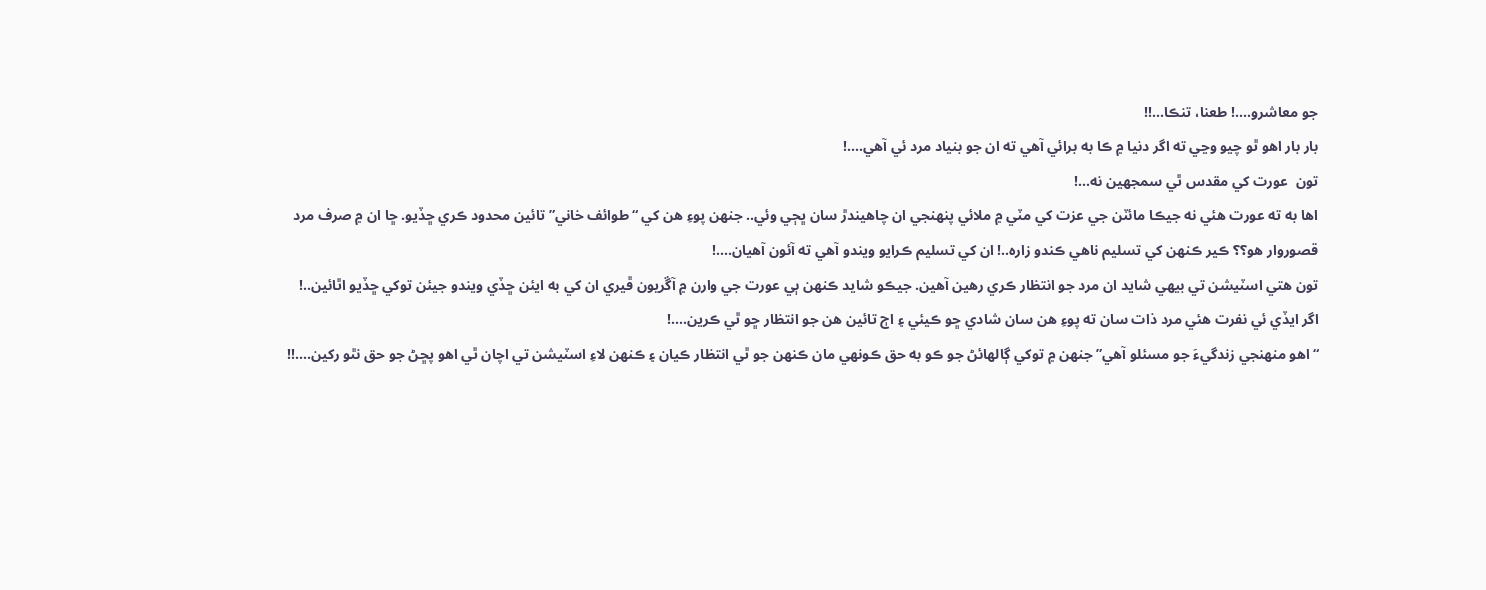جو معاشرو....! طعنا، تنڪا...!!
بار بار اهو ٿو چيو وڃي ته اگر دنيا ۾ ڪا به برائي آهي ته ان جو بنياد مرد ئي آهي....!
تون  عورت کي مقدس ٿي سمجهين نه...!
اها به ته عورت هئي نه جيڪا مائٽن جي عزت کي مٽي ۾ ملائي پنهنجي ان چاهيندڙ سان ڀڄي وئي.. جنهن پوءِ هن کي “طوائف خاني” تائين محدود ڪري ڇڏيو. ڇا ان ۾ صرف مرد قصوروار هو؟؟ ڪير ڪنهن کي تسليم ناهي ڪندو زاره..! ان کي تسليم ڪرايو ويندو آهي ته آئون آهيان....!
تون هتي اسٽيشن تي بيهي شايد ان مرد جو انتظار ڪري رهين آهين. جيڪو شايد ڪنهن ٻي عورت جي وارن ۾ آڱريون ڦيري ان کي به ايئن ڇڏي ويندو جيئن توکي ڇڏيو اٿائين..!
اگر ايڏي ئي نفرت هئي مرد ذات سان ته پوءِ هن سان شادي ڇو ڪيئي ۽ اڄ تائين هن جو انتظار ڇو ٿي ڪرين....!
“اهو منهنجي زندگيءَ جو مسئلو آهي” جنهن ۾ توکي ڳالهائڻ جو ڪو به حق ڪونهي مان ڪنهن جو ٿي انتظار ڪيان ۽ ڪنهن لاءِ اسٽيشن تي اچان ٿي اهو پڇڻ جو حق نٿو رکين....!!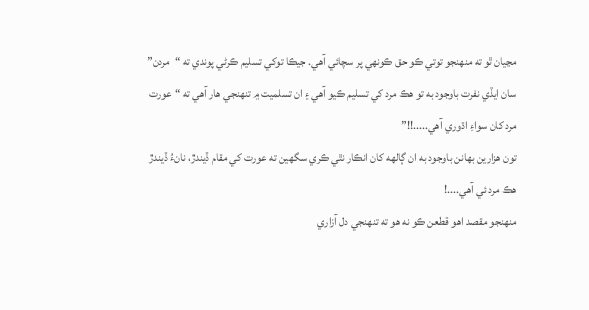مڃيان ٿو ته منهنجو توتي ڪو حق ڪونهي پر سچائي آهي. جيڪا توکي تسليم ڪرڻي پوندي ته “مردن” سان ايڏي نفرت باوجود به تو هڪ مرد کي تسليم ڪيو آهي ۽ ان تسلميت ۾ تنهنجي هار آهي ته “عورت مرد کان سواءِ اڌوري آهي.....!!”
تون هزارين بهانن باوجود به ان ڳالهه کان انڪار نٿي ڪري سگهين ته عورت کي مقام ڏيندڙ، نانءُ ڏيندڙ هڪ مرد ئي آهي....!
منهنجو مقصد اهو قطعن ڪو نه هو ته تنهنجي دل آزاري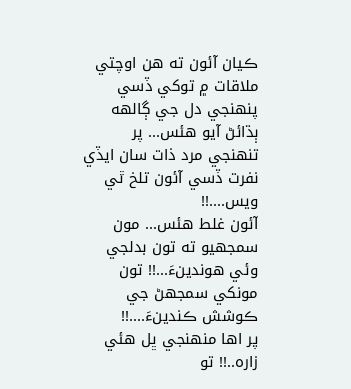ڪيان آئون ته هن اوچتي ملاقات ۾ توکي ڏسي پنهنجي دل جي ڳالهه ٻڌائڻ آيو هئس... پر تنهنجي مرد ذات سان ايڏي نفرت ڏسي آئون تلخ ٿي ويس....!!
آئون غلط هئس... مون سمجهيو ته تون بدلجي وئي هوندينءَ...!! تون مونکي سمجهڻ جي ڪوشش ڪندينءَ....!!
پر اها منهنجي ڀل هئي زاره..!! تو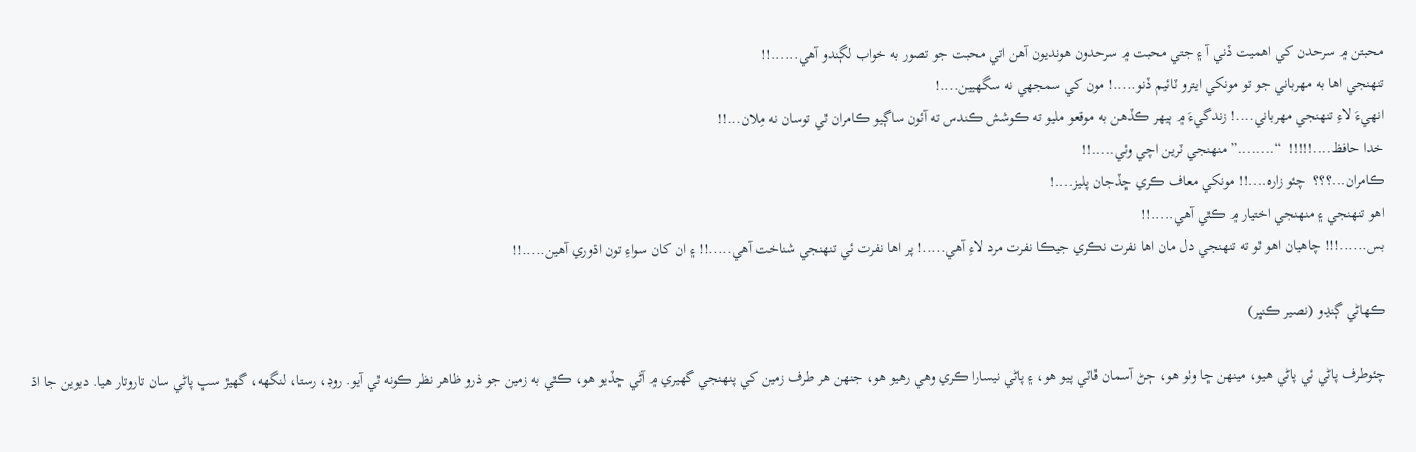محبتن ۾ سرحدن کي اهميت ڏني آ ۽ جتي محبت ۾ سرحدون هونديون آهن اتي محبت جو تصور به خواب لڳندو آهي......!!
تنهنجي اها به مهرباني جو تو مونکي ايترو ٽائيم ڏنو.....! مون کي سمجهي نه سگهيين....!
انهيءَ لاءِ تنهنجي مهرباني....! زندگيءَ ۾ ٻيهر ڪڏهن به موقعو مليو ته ڪوشش ڪندس ته آئون ساڳيو ڪامران ٿي توسان نه مِلان...!!
خدا حافظ....!!!!!  “........” منهنجي ٽرين اچي وئي.....!!
ڪامران...؟؟؟  چئو زاره....!! مونکي معاف ڪري ڇڏجان پليز....!
اهو تنهنجي ۽ منهنجي اختيار ۾ ڪٿي آهي.....!!
بس......!!! چاهيان اهو ٿو ته تنهنجي دل مان اها نفرت نڪري جيڪا نفرت مرد لاءِ آهي.....! پر اها نفرت ئي تنهنجي شناخت آهي.....!! ۽ ان کان سواءِ تون اڌوري آهين.....!!

ڪهاڻي ڳنڍو (نصير ڪنڀر)

چئوطرف پاڻي ئي پاڻي هيو، مينهن ڇا وٺو هو، ڄڻ آسمان ڦاٽي پيو هو، ۽ پاڻي نيسارا ڪري وهي رهيو هو، جنهن هر طرف زمين کي پنهنجي گهيري ۾ آڻي ڇڏيو هو، ڪٿي به زمين جو ذرو ظاهر نظر ڪونه ٿي آيو. روڊ، رستا، لنگهه، گهيڙ سڀ پاڻي سان تاروتار هيا. ديوين جا اڌ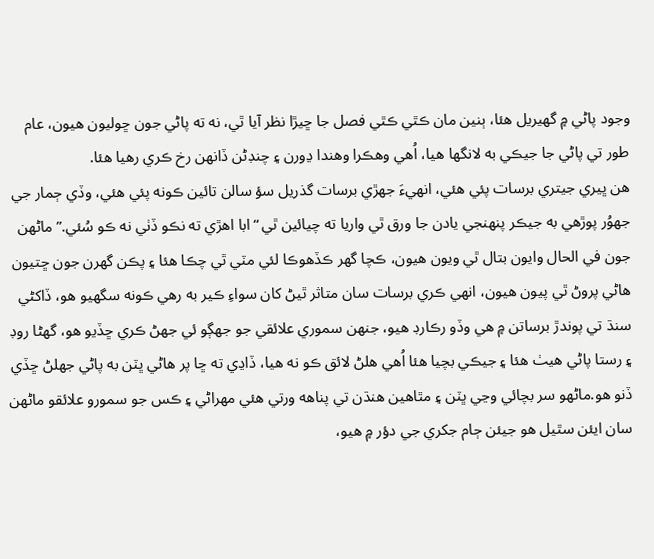وجود پاڻي ۾ گهيريل هئا، ٻنين مان ڪٿي ڪٿي فصل جا ڇيڙا نظر آيا ٿي، نه ته پاڻي جون ڇوليون هيون، عام طور تي پاڻي جا جيڪي به لانگها هيا، اُهي وهڪرا وهندا ڍورن ۽ چنڊڻن ڏانهن رخ ڪري رهيا هئا.
هن ڀيري جيتري برسات پئي هئي، انهيءَ جهڙي برسات گذريل سؤ سالن تائين ڪونه پئي هئي، وڏي ڄمار جي جهوُر پوڙهي به جيڪر پنهنجي يادن جا ورق ٿي واريا ته چيائين ٿي “ابا اهڙي ته نڪو ڏٺي نه ڪو سُئي.” ماڻهن جون في الحال وايون بتال ٿي ويون هيون، ڪچا گهر ڪڏهوڪا لئي مٽي ٿي چڪا هئا ۽ پڪن گهرن جون ڇتيون هاڻي پروڻ ٿي پيون هيون، انهي ڪري برسات سان متاثر ٿيڻ کان سواءِ ڪير به رهي ڪونه سگهيو هو، ڏاکڻي سنڌ تي پوندڙ برساتن ۾ هي وڏو رڪارڊ هيو، جنهن سموري علائقي جو جهڳو ئي جهڻ ڪري ڇڏيو هو، گهڻا روڊ ۽ رستا پاڻي هيٺ هئا ۽ جيڪي بچيا هئا اُهي هلڻ لائق ڪو نه هيا، ڏاڍي ته ڇا پر هاڻي ڀٽن به پاڻي جهلڻ ڇڏي ڏنو هو.ماڻهو سر بچائي وڃي ڀٽن ۽ مٿاهين هنڌن تي پناهه ورتي هئي مهراڻي ۽ ڪس جو سمورو علائقو ماڻهن سان ايئن سٿيل هو جيئن ڄام جکري جي دؤر ۾ هيو،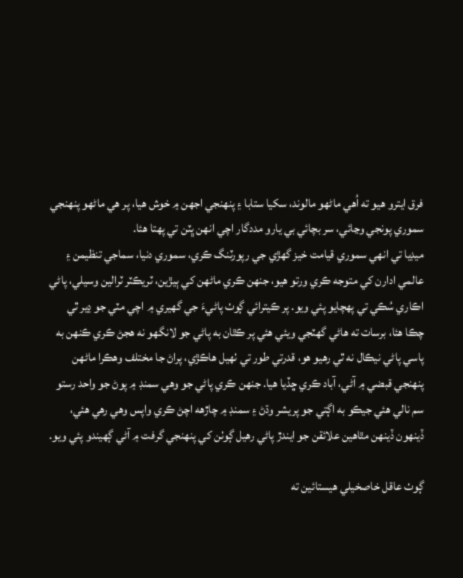فرق ايترو هيو ته اُهي ماڻهو مالوند، سکيا ستابا ۽ پنهنجي اجهن ۾ خوش هيا، پر هي ماڻهو پنهنجي سموري پونجي وڃائي، سر بچائي بي يارو مددگار اچي انهن ڀٽن تي پهتا هئا.
ميڊيا تي انهي سموري قيامت خيز گهڙي جي رپورٽنگ ڪري، سموري دنيا، سماجي تنظيمن ۽ عالمي ادارن کي متوجه ڪري ورتو هيو، جنهن ڪري ماڻهن کي ٻيڙين، ٽريڪٽر ٽرالين وسيلي، پاڻي اڪاري سُڪي تي پهچايو پئي ويو. پر ڪيترائي ڳوٺ پاڻيءَ جي گهيري ۾ اچي مٽي جو ڍير ٿي چڪا هئا، برسات ته هاڻي گهٽجي ويئي هئي پر ڪٿان به پاڻي جو لانگهو نه هجڻ ڪري ڪنهن به پاسي پاڻي نيڪال نه ٿي رهيو هو، قدرتي طور تي ٺهيل هاڪڙي، پراڻ جا مختلف وهڪرا ماڻهن پنهنجي قبضي ۾ آڻي، آباد ڪري ڇڏيا هيا. جنهن ڪري پاڻي جو وهي سمنڊ ۾ پوڻ جو واحد رستو سم نالي هئي جيڪو به اڳتي جو پريشر وڌڻ ۽ سمنڊ ۾ چاڙهه اچڻ ڪري واپس وهي رهي هئي، ڏينهون ڏينهن مٿاهين علائقن جو ايندڙ پاڻي رهيل ڳوٺن کي پنهنجي گرفت ۾ آڻي ڳهيندو پئي ويو.

ڳوٺ عاقل خاصخيلي هيستائين ته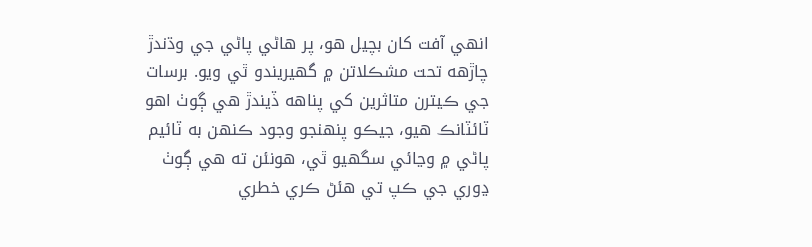انهي آفت کان بچيل هو، پر هاڻي پاڻي جي وڌندڙ چاڙهه تحت مشڪلاتن ۾ گهيريندو ٿي ويو. برسات جي ڪيترن متاثرين کي پناهه ڏيندڙ هي ڳوٺ اهو ٽائٽانڪ هيو، جيڪو پنهنجو وجود ڪنهن به ٽائيم پاڻي ۾ وڃائي سگهيو ٿي، هونئن ته هي ڳوٺ ڍوري جي ڪپ تي هئڻ ڪري خطري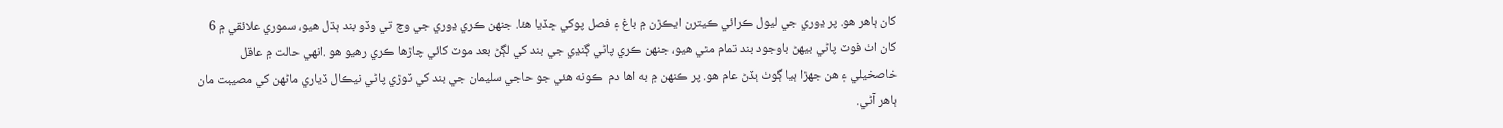کان ٻاهر هو. پر ڍوري جي ليول ڪرائي ڪيترن ايڪڙن ۾ باغ ۽ فصل پوکي ڇڏيا هئا. جنهن ڪري ڍوري جي وچ تي وڏو بند ٻڌل هيو، سموري علائقي ۾ 6 کان اٺ فوٽ پاڻي بيهڻ باوجود بند تمام مٿي هيو، جنهن ڪري پاڻي ڳنڍي جي بند کي لڳڻ بعد موٽ کائي چاڙها ڪري رهيو هو .انهي حالت ۾ عاقل خاصخيلي ۽ هن جهڙا ٻيا ڳوٺ ٻڏڻ عام هو. پر ڪنهن ۾ به اها دم  ڪونه هئي جو حاجي سليمان جي بند کي ٽوڙي پاڻي نيڪال ڏياري ماڻهن کي مصيبت مان ٻاهر آڻي.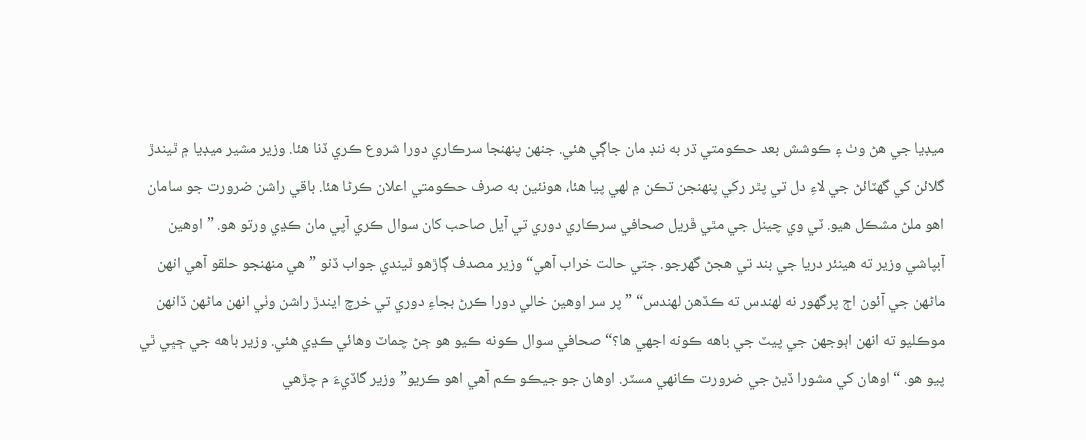ميڊيا جي هڻ وٺ ۽ ڪوشش بعد حڪومتي ڌر به ننڊ مان جاڳي هئي. جنهن پنهنجا سرڪاري دورا شروع ڪري ڏنا هئا. وزير مشير ميڊيا ۾ ٿيندڙ گلائن کي گهٽائڻ جي لاءِ دل تي پٿر رکي پنهنجن تڪن ۾ لهي پيا هئا، هونئين به صرف حڪومتي اعلان ڪرڻا هئا. باقي راشن ضرورت جو سامان اهو ملڻ مشڪل هيو. ٽي وي چينل جي مٿي ڦريل صحافي سرڪاري دوري تي آيل صاحب کان سوال ڪري آپي مان ڪڍي ورتو هو. ”اوهين آبپاشي وزير ته هينئر دريا جي بند تي هجڻ گهرجو. جتي حالت خراب آهي“ وزير مصدف ڳاڙهو ٿيندي جواب ڏنو ”هي منهنجو حلقو آهي انهن ماڻهن جي آئون اڄ پرگهور نه لهندس ته ڪڏهن لهندس“ ”پر سر اوهين خالي دورا ڪرڻ بجاءِ دوري تي خرچ ايندڙ راشن وٺي انهن ماڻهن ڏانهن موڪليو ته انهن اٻوجهن جي پيٽ جي باهه ڪونه اجهي ها؟“ صحافي سوال ڪونه ڪيو هو ڄڻ چماٽ وهائي ڪڍي هئي. وزير باهه جي ڄڀي ٿي پيو هو. “اوهان کي مشورا ڏيڻ جي ضرورت ڪانهي مسٽر. اوهان جو جيڪو ڪم آهي اهو ڪريو” وزير گاڏيءَ م چڙهي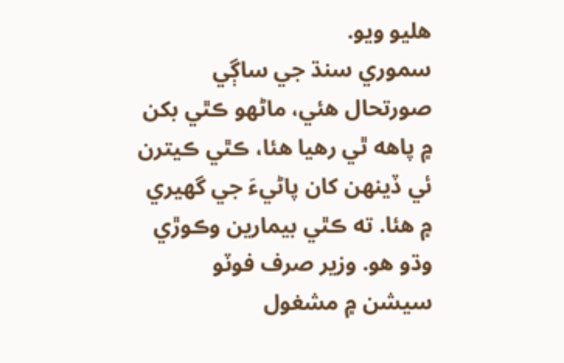هليو ويو.
سموري سنڌ جي ساڳي صورتحال هئي، ماڻهو ڪٿي بکن ۾ پاهه ٿي رهيا هئا، ڪٿي ڪيترن ئي ڏينهن کان پاڻيءَ جي گهيري ۾ هئا. ته ڪٿي بيمارين وڪوڙي وڌو هو. وزير صرف فوٽو سيشن ۾ مشغول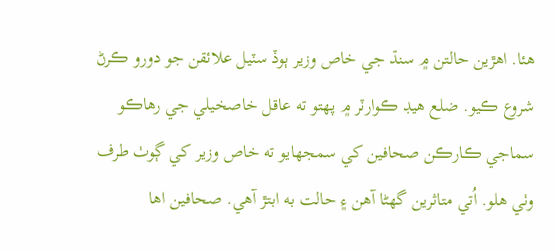هئا. اهڙين حالتن ۾ سنڌ جي خاص وزير ٻوڏ سٽيل علائقن جو دورو ڪرڻ شروع ڪيو. ضلع هيڊ ڪوارٽر ۾ پهتو ته عاقل خاصخيلي جي رهاڪو سماجي ڪارڪن صحافين کي سمجهايو ته خاص وزير کي ڳوٺ طرف وٺي هلو. اُتي متاثرين گهڻا آهن ۽ حالت به ابتڙ آهي. صحافين اها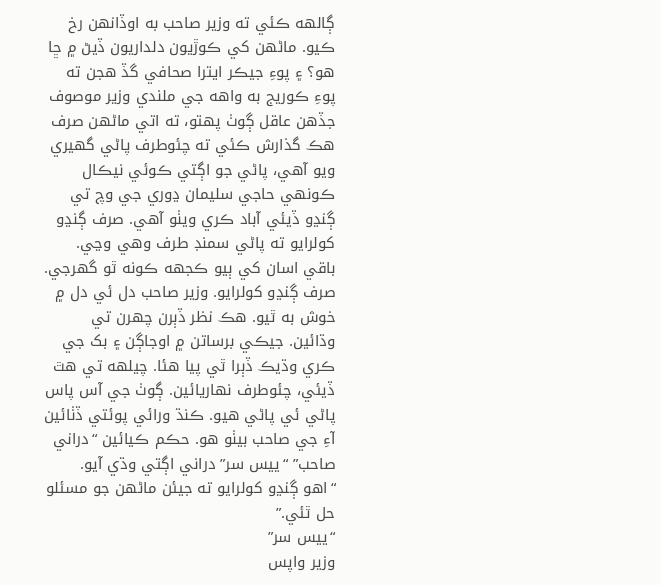ڳالهه ڪئي ته وزير صاحب به اوڏانهن رخ ڪيو. ماڻهن کي ڪوڙيون دلداريون ڏيڻ ۾ ڇا هو؟ ۽ پوءِ جيڪر ايترا صحافي گڏ هجن ته پوءِ ڪوريج به واهه جي ملندي وزير موصوف جڏهن عاقل ڳوٺ پهتو، ته اتي ماڻهن صرف هڪ گذارش ڪئي ته چئوطرف پاڻي گهيري ويو آهي، پاڻي جو اڳتي ڪوئي نيڪال ڪونهي حاجي سليمان ڍوري جي وچ تي ڳنڍو ڏيئي آباد ڪري ويٺو آهي. صرف ڳنڍو کولرايو ته پاڻي سمنڊ طرف وهي وڃي. باقي اسان کي ٻيو ڪجهه ڪونه ٿو گهرجي. صرف ڳنڍو کولرايو. وزير صاحب دل ئي دل ۾ خوش به ٿيو. هڪ نظر ڏٻرن چهرن تي وڌائين. جيڪي برساتن ۾ اوجاڳن ۽ بک جي ڪري وڌيڪ ڏٻرا ٿي پيا هئا. چيلهه تي هٿ ڏيئي، چئوطرف نهاريائين. ڳوٺ جي آس پاس پاڻي ئي پاڻي هيو. ڪنڌ ورائي پوئتي ڏٺائين آءِ جي صاحب بيٺو هو. حڪم ڪيائين “دراني صاحب” “ييس سر” دراني اڳتي وڌي آيو.
“اهو ڳنڍو کولرايو ته جيئن ماڻهن جو مسئلو حل ٿئي.”
“ييس سر”
وزير واپس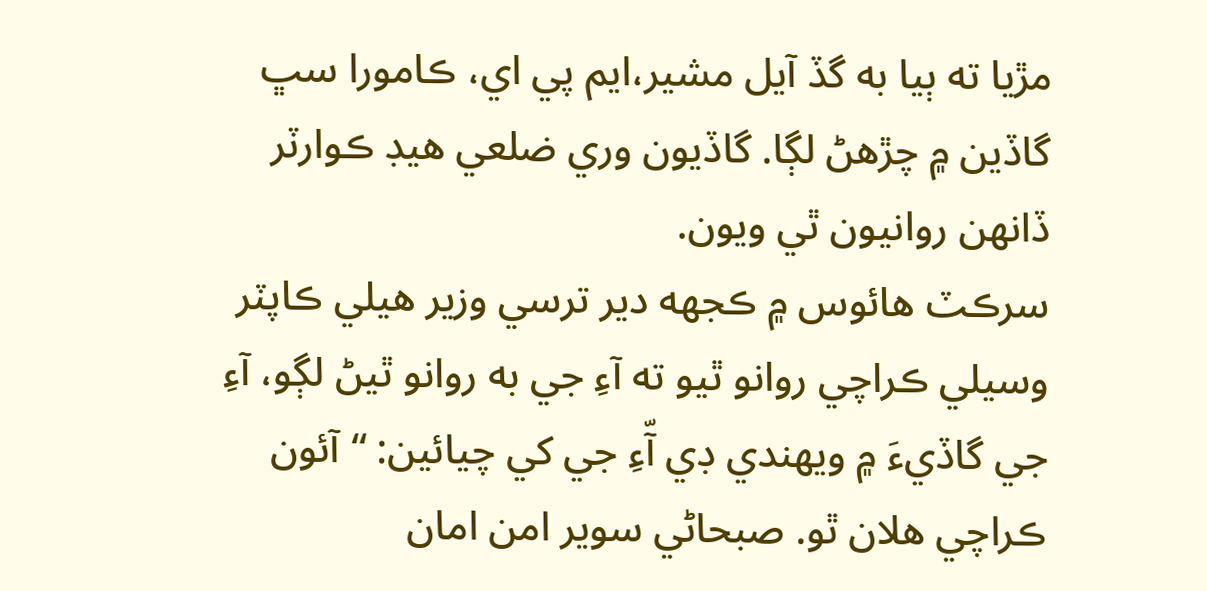مڙيا ته ٻيا به گڏ آيل مشير،ايم پي اي، ڪامورا سڀ گاڏين ۾ چڙهڻ لڳا. گاڏيون وري ضلعي هيڊ ڪوارٽر ڏانهن روانيون ٿي ويون.
سرڪٽ هائوس ۾ ڪجهه دير ترسي وزير هيلي ڪاپٽر وسيلي ڪراچي روانو ٿيو ته آءِ جي به روانو ٿيڻ لڳو، آءِ جي گاڏيءَ ۾ ويهندي ڊي آّءِ جي کي چيائين: “آئون ڪراچي هلان ٿو. صبحاڻي سوير امن امان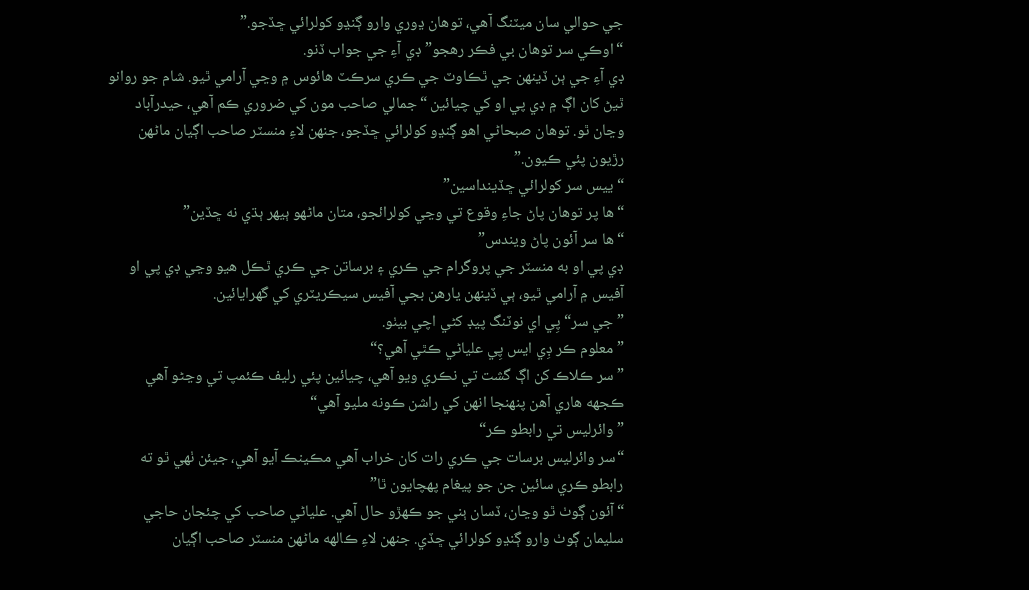جي حوالي سان ميٽنگ آهي، توهان ڍوري وارو ڳنڍو کولرائي ڇڏجو.”
“اوڪي سر توهان بي فڪر رهجو” ڊي آءِ جي جواب ڏنو.
ڊي آءِ جي ٻن ڏينهن جي ٿڪاوٽ جي ڪري سرڪٽ هائوس ۾ وڃي آرامي ٿيو. شام جو روانو ٿيڻ کان اڳ ۾ ڊي پي او کي چيائين “جمالي صاحب مون کي ضروري ڪم آهي، حيدرآباد وڃان ٿو. توهان صبحاڻي اهو ڳنڍو کولرائي ڇڏجو، جنهن لاءِ منسٽر صاحب اڳيان ماڻهن رڙيون پئي ڪيون.”
“ييس سر کولرائي ڇڏينداسين”
“ها پر توهان پاڻ جاءِ وقوع تي وڃي کولرائجو، متان ماڻهو ٻيهر ٻڌي نه ڇڏين”
“ها سر آئون پاڻ ويندس”
ڊي پي او به منسٽر جي پروگرام جي ڪري ۽ برساتن جي ڪري ٿڪل هيو وڃي ڊي پي او آفيس ۾ آرامي ٿيو، ٻي ڏينهن يارهن بجي آفيس سيڪريٽري کي گهرايائين.
”جي سر“ پِي اي نوٽنگ پيڊ کڻي اچي بيٺو.
”معلوم ڪر ڊِي ايس پِي علياڻي ڪٿي آهي؟“
”سر ڪلاڪ کن اڳ گشت تي نڪري ويو آهي، چيائين پئي رليف ڪئمپ تي وڃڻو آهي ڪجهه هاري آهن پنهنجا انهن کي راشن ڪونه مليو آهي“
”وائرليس تي رابطو ڪر“
“سر وائرليس برسات جي ڪري رات کان خراب آهي مڪينڪ آيو آهي، جيئن ٺهي ٿو ته رابطو ڪري سائين جن جو پيغام پهچايون ٿا”
“آئون ڳوٺ ٿو وڃان، ڏسان ٻني جو ڪهڙو حال آهي. علياڻي صاحب کي چئجان حاجي سليمان ڳوٺ وارو ڳنڍو کولرائي ڇڏي. جنهن لاءِ ڪالهه ماڻهن منسٽر صاحب اڳيان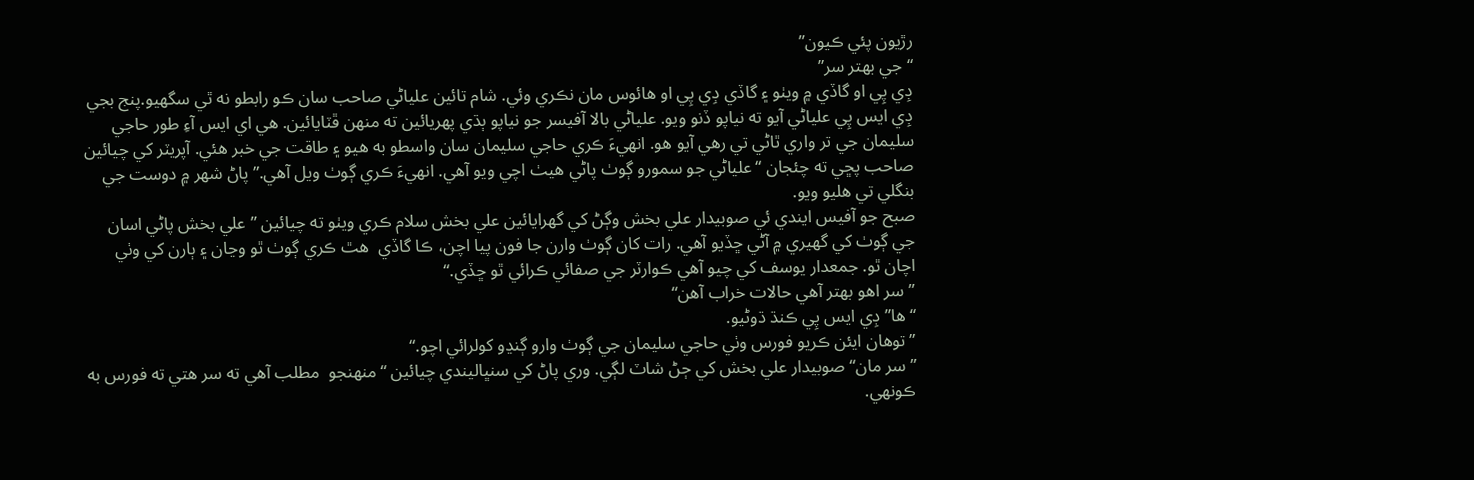رڙيون پئي ڪيون”
“جي بهتر سر”
ڊِي پِي او گاڏي ۾ ويٺو ۽ گاڏي ڊِي پِي او هائوس مان نڪري وئي. شام تائين علياڻي صاحب سان ڪو رابطو نه ٿي سگهيو.پنج بجي ڊِي ايس پِي علياڻي آيو ته نياپو ڏنو ويو. علياڻي بالا آفيسر جو نياپو ٻڌي پهريائين ته منهن ڦٽايائين. هي اي ايس آءِ طور حاجي سليمان جي تر واري ٿاڻي تي رهي آيو هو. انهيءَ ڪري حاجي سليمان سان واسطو به هيو ۽ طاقت جي خبر هئي. آپريٽر کي چيائين صاحب پڇي ته چئجان “علياڻي جو سمورو ڳوٺ پاڻي هيٺ اچي ويو آهي. انهيءَ ڪري ڳوٺ ويل آهي.” پاڻ شهر ۾ دوست جي بنگلي تي هليو ويو.
صبح جو آفيس ايندي ئي صوبيدار علي بخش وڳڻ کي گهرايائين علي بخش سلام ڪري ويٺو ته چيائين ”علي بخش پاڻي اسان جي ڳوٺ کي گهيري ۾ آڻي ڇڏيو آهي. رات کان ڳوٺ وارن جا فون پيا اچن، ڪا گاڏي  هٿ ڪري ڳوٺ ٿو وڃان ۽ ٻارن کي وٺي اچان ٿو. جمعدار يوسف کي چيو آهي ڪوارٽر جي صفائي ڪرائي ٿو ڇڏي.“
”سر اهو بهتر آهي حالات خراب آهن“
“ها” ڊِي ايس پِي ڪنڌ ڌوڻيو.
”توهان ايئن ڪريو فورس وٺي حاجي سليمان جي ڳوٺ وارو ڳنڍو کولرائي اچو.“
”سر مان“ صوبيدار علي بخش کي ڄڻ شاٽ لڳي. وري پاڻ کي سنڀاليندي چيائين “منهنجو  مطلب آهي ته سر هتي ته فورس به ڪونهي.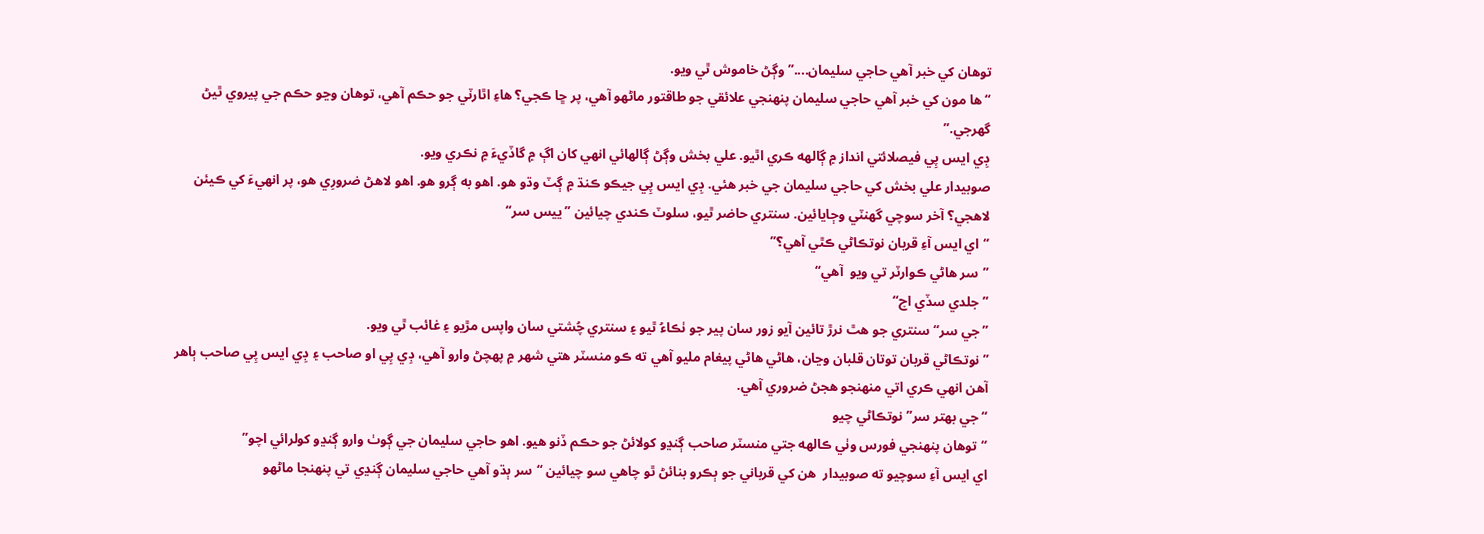توهان کي خبر آهي حاجي سليمان....” وڳڻ خاموش ٿي ويو.
“ها مون کي خبر آهي حاجي سليمان پنهنجي علائقي جو طاقتور ماڻهو آهي، پر ڇا ڪجي؟ هاءِ اٿارٽي جو حڪم آهي، توهان وڃو حڪم جي پيروي ٿيڻ گهرجي.”
ڊِي ايس پِي فيصلائتي انداز ۾ ڳالهه ڪري اٿيو. علي بخش وڳڻ ڳالهائي انهي کان اڳ ۾ گاڏيءَ ۾ نڪري ويو.
صوبيدار علي بخش کي حاجي سليمان جي خبر هئي. ڊِي ايس پِي جيڪو ڪنڌ ۾ ڳٽ وڌو هو. اهو به ڳرو هو. اهو لاهڻ ضرورِي هو، پر انهيءَ کي ڪيئن لاهجي؟ آخر سوچي گهنٽي وڄايائين. سنتري حاضر ٿيو، سلوٽ ڪندي چيائين ”ييس سر“
“اي ايس آءِ قربان نوتڪاڻي ڪٿي آهي؟”
”سر هاڻي ڪوارٽر تي ويو  آهي“
”جلدي سڏي اچ“
”جي سر“ سنتري جو هٿ نرڙ تائين آيو زور سان پير جو ٺڪاءُ ٿيو ۽ سنتري چُشتي سان واپس مڙيو ۽ غائب ٿي ويو.
”نوتڪاڻي قربان توتان قلبان وڃان، هاڻي هاڻي پيغام مليو آهي ته ڪو منسٽر هتي شهر ۾ پهچڻ وارو آهي، ڊِي پِي او صاحب ۽ ڊِي ايس پِي صاحب ٻاهر آهن انهي ڪري اتي منهنجو هجڻ ضروري آهي.
“جي بهتر سر” نوتڪاڻي چيو
“توهان پنهنجي فورس وٺي ڪالهه جتي منسٽر صاحب ڳنڍو کولائڻ جو حڪم ڏنو هيو. اهو حاجي سليمان جي ڳوٺ وارو ڳنڍو کولرائي اچو”
اي ايس آءِ سوچيو ته صوبيدار  هن کي قرباني جو ٻڪرو بنائڻ ٿو چاهي سو چيائين “سر ٻڌو آهي حاجي سليمان ڳنڍي تي پنهنجا ماڻهو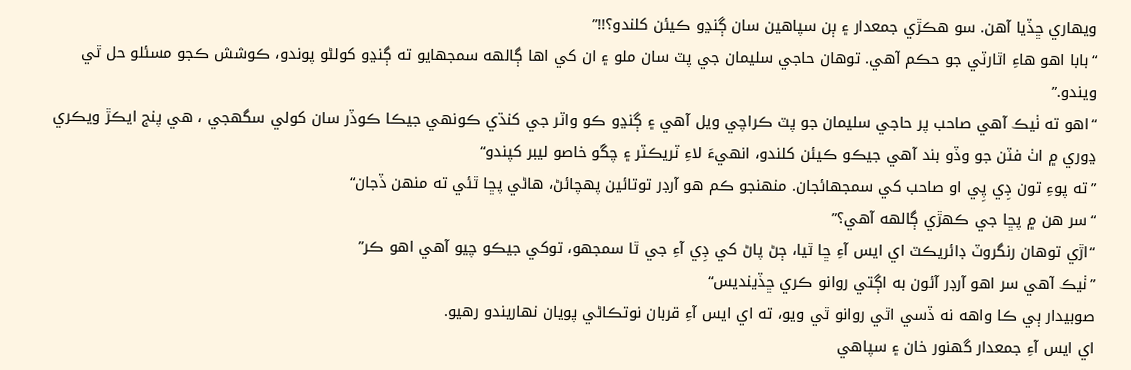ويهاري ڇڏيا آهن. سو هڪڙي جمعدار ۽ ٻن سپاهين سان ڳنڍو ڪيئن کلندو؟!!”
“بابا اهو هاءِ اٿارٽي جو حڪم آهي. توهان حاجي سليمان جي پٽ سان ملو ۽ ان کي اها ڳالهه سمجهايو ته ڳنڍو کولڻو پوندو، ڪوشش ڪجو مسئلو حل ٿي ويندو.”
“اهو ته ٺيڪ آهي صاحب پر حاجي سليمان جو پٽ ڪراچي ويل آهي ۽ ڳنڍو ڪو واٽر جي کنڌي ڪونهي جيڪا ڪوڏر سان کولي سگهجي ، هي پنج ايڪڙ ويڪري ڍوري ۾ اٺ فٽن جو وڏو بند آهي جيڪو ڪيئن کلندو، انهيءَ لاءِ ٽريڪٽر ۽ چڱو خاصو ليبر کپندو“
”ته پوءِ تون ڊِي پِي او صاحب کي سمجهائجان. منهنجو ڪم هو آرڊر توتائين پهچائڻ، هاڻي پڇا ٿئي ته منهن ڏجان“
“سر هن ۾ پڇا جي ڪهڙي ڳالهه آهي؟”
“اڙي توهان رنگروٽ ڊائريڪٽ اي ايس آءِ ڇا ٿيا، ڄڻ پاڻ کي ڊِي آءِ جي ٿا سمجهو، توکي جيڪو چيو آهي اهو ڪر”
”ٺيڪ آهي سر اهو آرڊر آئون به اڳتي روانو ڪري ڇڏينديس“
صوبيدار ٻي ڪا واهه نه ڏسي اٿي روانو ٿي ويو، ته اي ايس آءِ قربان نوتڪاڻي پويان نهاريندو رهيو.
اي ايس آءِ جمعدار گهنور خان ۽ سپاهي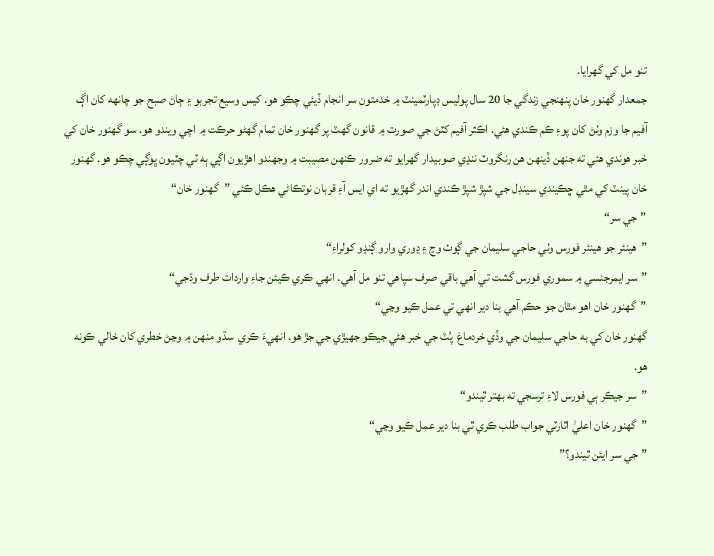تنو مل کي گهرايا.
جمعدار گهنور خان پنهنجي زندگي جا 20 سال پوليس ڊپارٽمينٽ ۾ خدمتون سر انجام ڏيئي چڪو هو. کيس وسيع تجربو ۽ ڄاڻ صبح جو چانهه کان اڳ آفيم جا وزم وٺڻ کان پوءِ ڪم ڪندي هئي. اڪثر آفيم کٽڻ جي صورت ۾ قانون گهٽ پر گهنور خان تمام گهڻو حرڪت ۾ اچي ويندو هو. سو گهنور خان کي خبر هوندي هئي ته جنهن ڏينهن هن رنگروٽ ننڍي صوبيدار گهرايو ته ضرور ڪنهن مصيبت ۾ وجهندو اهڙيون اڳي ٻه ٽي چٽيون ڀوڳي چڪو هو. گهنور خان پينٽ کي مٿي ڇڪيندي سينڊل جي شپڙ شپڙ ڪندي اندر گهڙيو ته اي ايس آءِ قربان نوتڪاڻي هڪل ڪئي ”گهنور خان“
”جي سر“
”هينئر جو هينئر فورس وٺي حاجي سليمان جي ڳوٺ وڃ ۽ ڍوري وارو ڳنڍو کولراءِ“
”سر ايمرجنسي ۾ سموري فورس گشت تي آهي باقي صرف سپاهي تنو مل آهي. انهي ڪري ڪيئن جاءِ واردات طرف وڌجي“
”گهنور خان اهو مٿان جو حڪم آهي بنا دير انهي تي عمل ڪيو وڃي“
گهنور خان کي به حاجي سليمان جي وڏي خردماغ  پُٽ جي خبر هئي جيڪو جهيڙي جي جڙ هو. انهيءَ ڪري  سڌو منهن ۾ وڃڻ خطري کان خالي ڪونه هو.
”سر جيڪر ٻي فورس لاءِ ترسجي ته بهتر ٿيندو“
”گهنور خان اعليٰ اٿارٽي جواب طلب ڪري ٿي بنا دير عمل ڪيو وڃي“
”جي سر ايئن ٿيندو؟”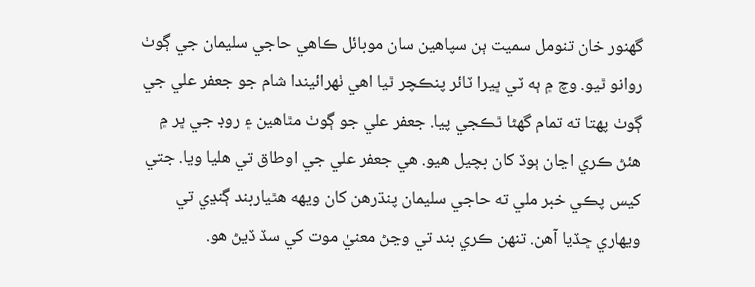گهنور خان تنومل سميت ٻن سپاهين سان موبائل ڪاهي حاجي سليمان جي ڳوٺ روانو ٿيو. وچ ۾ ٻه ٽي ڀيرا ٽائر پنڪچر ٿيا اهي ٺهرائيندا شام جو جعفر علي جي ڳوٺ پهتا ته تمام گهڻا ٿڪجي پيا. جعفر علي جو ڳوٺ مٿاهين ۽ روڊ جي ڀر ۾ هئڻ ڪري اڃان ٻوڏ کان بچيل هيو. هي جعفر علي جي اوطاق تي هليا ويا. جتي کيس پڪي خبر ملي ته حاجي سليمان پنڌرهن کان ويهه هٿياربند ڳنڍي تي ويهاري ڇڏيا آهن. تنهن ڪري بند تي وڃڻ معنيٰ موت کي سڏ ڏيڻ هو.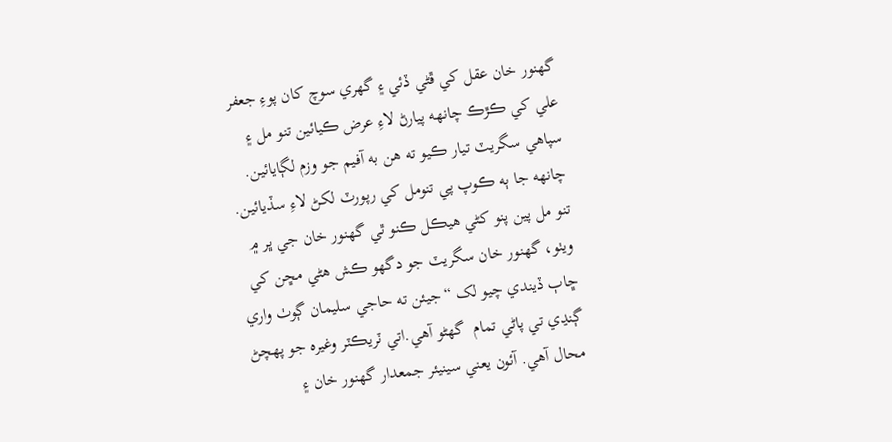گهنور خان عقل کي ڦڻي ڏئي ۽ گهري سوچ کان پوءِ جعفر علي کي ڪڙڪ چانهه پيارڻ لاءِ عرض ڪيائين تنو مل ۽ سپاهي سگريٽ تيار ڪيو ته هن به آفيم جو وزم لڳايائين. چانهه جا ٻه ڪوپ پي تنومل کي رپورٽ لکڻ لاءِ سڏيائين.
تنو مل پين پنو کڻي هيڪل ڪنو ٿي گهنور خان جي ڀر ۾ ويٺو، گهنور خان سگريٽ جو دگهو ڪش هڻي مڇن کي ڇاٻ ڏيندي چيو لک “جيئن ته حاجي سليمان ڳوٺ واري ڳنڍي تي پاڻي تمام  گهڻو آهي.اتي ٽريڪٽر وغيره جو پهچڻ محال آهي. آئون يعني سينيئر جمعدار گهنور خان ۽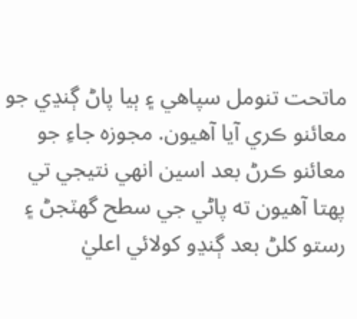ماتحت تنومل سپاهي ۽ ٻيا پاڻ ڳنڍي جو معائنو ڪري آيا آهيون. مجوزه جاءِ جو معائنو ڪرڻ بعد اسين انهي نتيجي تي پهتا آهيون ته پاڻي جي سطح گهٽجڻ ۽ رستو کلڻ بعد ڳنڍو کولائي اعليٰ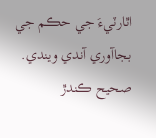اٿارٽيءَ جي حڪم جي بجاآوري آندي ويندي.
صحيح ڪندڙ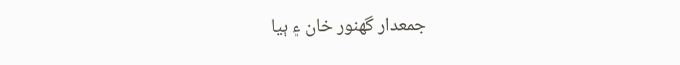جمعدار گهنور خان ۽ ٻيا